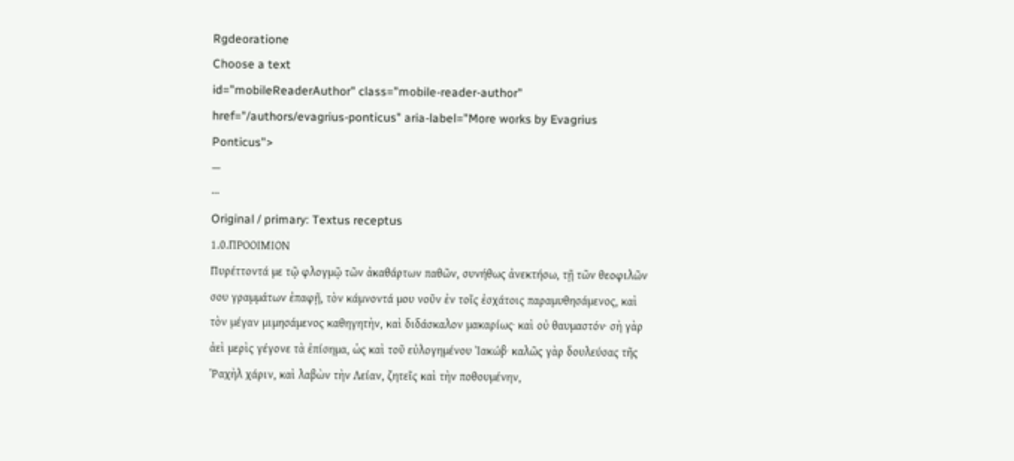Rgdeoratione
Choose a text
id="mobileReaderAuthor" class="mobile-reader-author" href="/authors/evagrius-ponticus" aria-label="More works by Evagrius Ponticus">
—
⋯
Original / primary: Textus receptus
1.0.ΠΡΟΟΙΜΙΟΝ
Πυρέττοντά με τῷ φλογμῷ τῶν ἀκαθάρτων παθῶν, συνήθως ἀνεκτήσω, τῇ τῶν θεοφιλῶν σου γραμμάτων ἐπαφῇ, τὸν κάμνοντά μου νοῦν ἐν τοῖς ἐσχάτοις παραμυθησάμενος, καὶ τὸν μέγαν μιμησάμενος καθηγητὴν, καὶ διδάσκαλον μακαρίως· καὶ οὐ θαυμαστόν· σὴ γὰρ ἀεὶ μερὶς γέγονε τὰ ἐπίσημα, ὡς καὶ τοῦ εὐλογημένου Ἰακώβ· καλῶς γὰρ δουλεύσας τῆς Ῥαχὴλ χάριν, καὶ λαβὼν τὴν Λείαν, ζητεῖς καὶ τὴν ποθουμένην,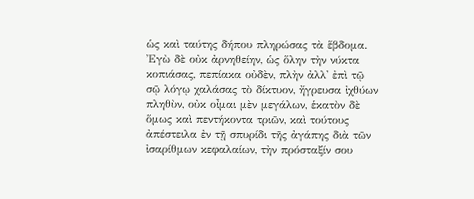ὡς καὶ ταύτης δήπου πληρώσας τὰ ἕβδομα. Ἐγὼ δὲ οὐκ ἀρνηθείην, ὡς ὅλην τὴν νύκτα κοπιάσας, πεπίακα οὐδὲν, πλὴν ἀλλ' ἐπὶ τῷ σῷ λόγῳ χαλάσας τὸ δίκτυον, ἤγρευσα ἰχθύων πληθὺν, οὐκ οἶμαι μὲν μεγάλων, ἑκατὸν δὲ ὅμως καὶ πεντήκοντα τριῶν, καὶ τούτους ἀπέστειλα ἐν τῇ σπυρίδι τῆς ἀγάπης διὰ τῶν ἰσαρίθμων κεφαλαίων, τὴν πρόσταξίν σου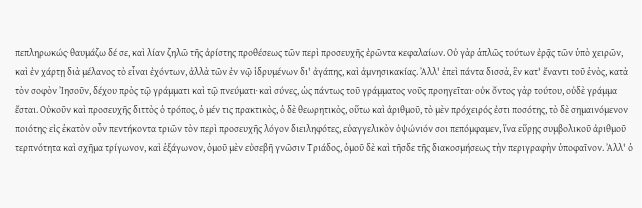πεπληρωκώς· θαυμάζω δέ σε, καὶ λίαν ζηλῶ τῆς ἀρίστης προθέσεως τῶν περὶ προσευχῆς ἐρῶντα κεφαλαίων. Οὐ γὰρ ἁπλῶς τούτων ἐρᾷς τῶν ὑπὸ χειρῶν, καὶ ἐν χάρτῃ διὰ μέλανος τὸ εἶναι ἐχόντων, ἀλλὰ τῶν ἐν νῷ ἱδρυμένων δι' ἀγάπης, καὶ ἀμνησικακίας. Ἀλλ' ἐπεὶ πάντα δισσὰ, ἓν κατ' ἔναντι τοῦ ἑνὸς, κατὰ τὸν σοφὸν Ἰησοῦν, δέχου πρὸς τῷ γράμματι καὶ τῷ πνεύματι· καὶ σύνες, ὡς πάντως τοῦ γράμματος νοῦς προηγεῖται· οὐκ ὄντος γὰρ τούτου, οὐδὲ γράμμα ἔσται. Οὐκοῦν καὶ προσευχῆς διττὸς ὁ τρόπος, ὁ μέν τις πρακτικὸς, ὁ δὲ θεωρητικὸς, οὕτω καὶ ἀριθμοῦ, τὸ μὲν πρόχειρός ἐστι ποσότης, τὸ δὲ σημαινόμενον ποιότης· εἰς ἑκατὸν οὖν πεντήκοντα τριῶν τὸν περὶ προσευχῆς λόγον διειληφότες, εὐαγγελικὸν ὀψώνιόν σοι πεπόμφαμεν, ἵνα εὕρῃς συμβολικοῦ ἀριθμοῦ τερπνότητα καὶ σχῆμα τρίγωνον, καὶ ἑξάγωνον, ὁμοῦ μὲν εὐσεβῆ γνῶσιν Τριάδος, ὁμοῦ δὲ καὶ τῆσδε τῆς διακοσμήσεως τὴν περιγραφὴν ὑποφαῖνον. Ἀλλ' ὁ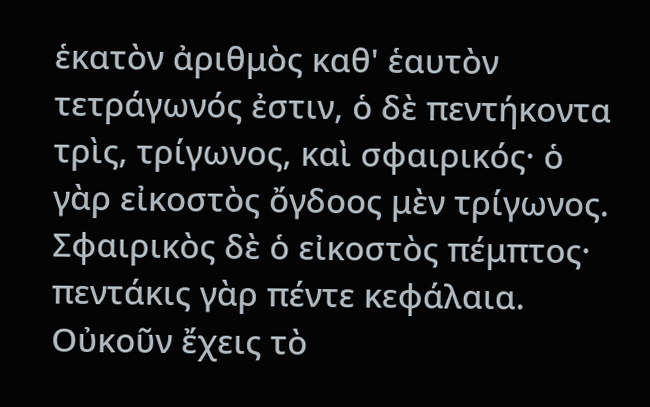ἑκατὸν ἀριθμὸς καθ' ἑαυτὸν τετράγωνός ἐστιν, ὁ δὲ πεντήκοντα τρὶς, τρίγωνος, καὶ σφαιρικός· ὁ γὰρ εἰκοστὸς ὄγδοος μὲν τρίγωνος. Σφαιρικὸς δὲ ὁ εἰκοστὸς πέμπτος· πεντάκις γὰρ πέντε κεφάλαια. Οὐκοῦν ἔχεις τὸ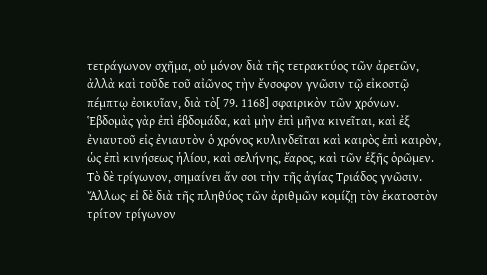τετράγωνον σχῆμα, οὐ μόνον διὰ τῆς τετρακτύος τῶν ἀρετῶν, ἀλλὰ καὶ τοῦδε τοῦ αἰῶνος τὴν ἔνσοφον γνῶσιν τῷ εἰκοστῷ πέμπτῳ ἐοικυῖαν, διὰ τὸ[ 79. 1168] σφαιρικὸν τῶν χρόνων. Ἑβδομὰς γὰρ ἐπὶ ἑβδομάδα, καὶ μὴν ἐπὶ μῆνα κινεῖται, καὶ ἐξ ἐνιαυτοῦ εἰς ἐνιαυτὸν ὁ χρόνος κυλινδεῖται καὶ καιρὸς ἐπὶ καιρὸν, ὡς ἐπὶ κινήσεως ἡλίου, καὶ σελήνης, ἔαρος, καὶ τῶν ἑξῆς ὁρῶμεν. Τὸ δὲ τρίγωνον, σημαίνει ἄν σοι τὴν τῆς ἁγίας Τριάδος γνῶσιν. Ἄλλως· εἰ δὲ διὰ τῆς πληθύος τῶν ἀριθμῶν κομίζῃ τὸν ἑκατοστὸν τρίτον τρίγωνον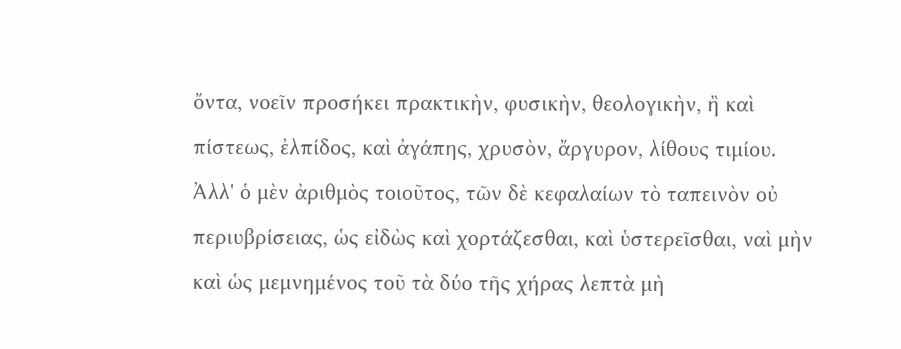ὄντα, νοεῖν προσήκει πρακτικὴν, φυσικὴν, θεολογικὴν, ἢ καὶ πίστεως, ἐλπίδος, καὶ ἀγάπης, χρυσὸν, ἄργυρον, λίθους τιμίου. Ἀλλ' ὁ μὲν ἀριθμὸς τοιοῦτος, τῶν δὲ κεφαλαίων τὸ ταπεινὸν οὐ περιυβρίσειας, ὡς εἰδὼς καὶ χορτάζεσθαι, καὶ ὑστερεῖσθαι, ναὶ μὴν καὶ ὡς μεμνημένος τοῦ τὰ δύο τῆς χήρας λεπτὰ μὴ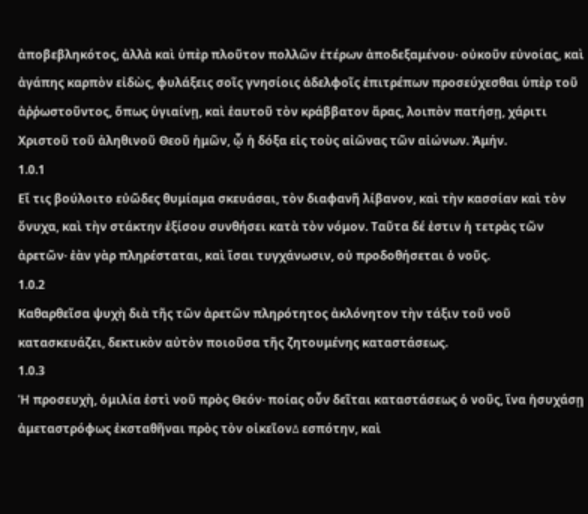ἀποβεβληκότος, ἀλλὰ καὶ ὑπὲρ πλοῦτον πολλῶν ἑτέρων ἀποδεξαμένου· οὐκοῦν εὐνοίας, καὶ ἀγάπης καρπὸν εἰδὼς, φυλάξεις σοῖς γνησίοις ἀδελφοῖς ἐπιτρέπων προσεύχεσθαι ὑπὲρ τοῦ ἀῤῥωστοῦντος, ὅπως ὑγιαίνῃ, καὶ ἑαυτοῦ τὸν κράββατον ἄρας, λοιπὸν πατήσῃ, χάριτι Χριστοῦ τοῦ ἀληθινοῦ Θεοῦ ἡμῶν, ᾧ ἡ δόξα εἰς τοὺς αἰῶνας τῶν αἰώνων. Ἀμήν.
1.0.1
Εἴ τις βούλοιτο εὐῶδες θυμίαμα σκευάσαι, τὸν διαφανῆ λίβανον, καὶ τὴν κασσίαν καὶ τὸν ὄνυχα, καὶ τὴν στάκτην ἐξίσου συνθήσει κατὰ τὸν νόμον. Ταῦτα δέ ἐστιν ἡ τετρὰς τῶν ἀρετῶν· ἐὰν γὰρ πληρέσταται, καὶ ἴσαι τυγχάνωσιν, οὐ προδοθήσεται ὁ νοῦς.
1.0.2
Καθαρθεῖσα ψυχὴ διὰ τῆς τῶν ἀρετῶν πληρότητος ἀκλόνητον τὴν τάξιν τοῦ νοῦ κατασκευάζει, δεκτικὸν αὐτὸν ποιοῦσα τῆς ζητουμένης καταστάσεως.
1.0.3
Ἡ προσευχὴ, ὁμιλία ἐστὶ νοῦ πρὸς Θεόν· ποίας οὖν δεῖται καταστάσεως ὁ νοῦς, ἵνα ἡσυχάσῃ ἀμεταστρόφως ἐκσταθῆναι πρὸς τὸν οἰκεῖον∆ εσπότην, καὶ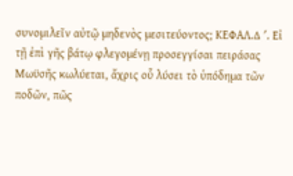συνομιλεῖν αὐτῷ μηδενὸς μεσιτεύοντος; ΚΕΦΑΛ.∆ ʹ. Εἰ τῇ ἐπὶ γῆς βάτῳ φλεγομένῃ προσεγγίσαι πειράσας Μωϋσῆς κωλύεται, ἄχρις οὗ λύσει τὸ ὑπόδημα τῶν ποδῶν, πῶς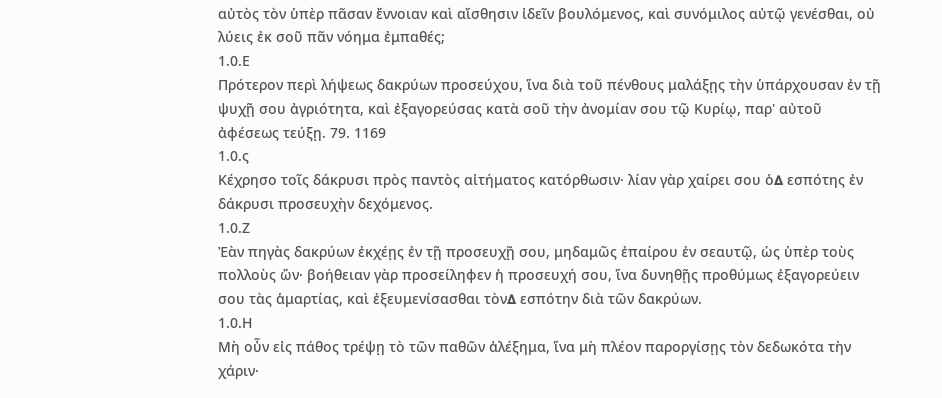αὐτὸς τὸν ὑπὲρ πᾶσαν ἔννοιαν καὶ αἴσθησιν ἰδεῖν βουλόμενος, καὶ συνόμιλος αὐτῷ γενέσθαι, οὐ λύεις ἐκ σοῦ πᾶν νόημα ἐμπαθές;
1.0.Ε
Πρότερον περὶ λήψεως δακρύων προσεύχου, ἵνα διὰ τοῦ πένθους μαλάξῃς τὴν ὑπάρχουσαν ἐν τῇ ψυχῇ σου ἀγριότητα, καὶ ἐξαγορεύσας κατὰ σοῦ τὴν ἀνομίαν σου τῷ Κυρίῳ, παρ' αὐτοῦ ἀφέσεως τεύξῃ. 79. 1169
1.0.ς
Κέχρησο τοῖς δάκρυσι πρὸς παντὸς αἰτήματος κατόρθωσιν· λίαν γὰρ χαίρει σου ὁ∆ εσπότης ἐν δάκρυσι προσευχὴν δεχόμενος.
1.0.Ζ
Ἐὰν πηγὰς δακρύων ἐκχέῃς ἐν τῇ προσευχῇ σου, μηδαμῶς ἐπαίρου ἐν σεαυτῷ, ὡς ὑπὲρ τοὺς πολλοὺς ὤν· βοήθειαν γὰρ προσείληφεν ἡ προσευχή σου, ἵνα δυνηθῇς προθύμως ἐξαγορεύειν σου τὰς ἁμαρτίας, καὶ ἐξευμενίσασθαι τὸν∆ εσπότην διὰ τῶν δακρύων.
1.0.Η
Μὴ οὖν εἰς πάθος τρέψῃ τὸ τῶν παθῶν ἀλέξημα, ἵνα μὴ πλέον παροργίσῃς τὸν δεδωκότα τὴν χάριν·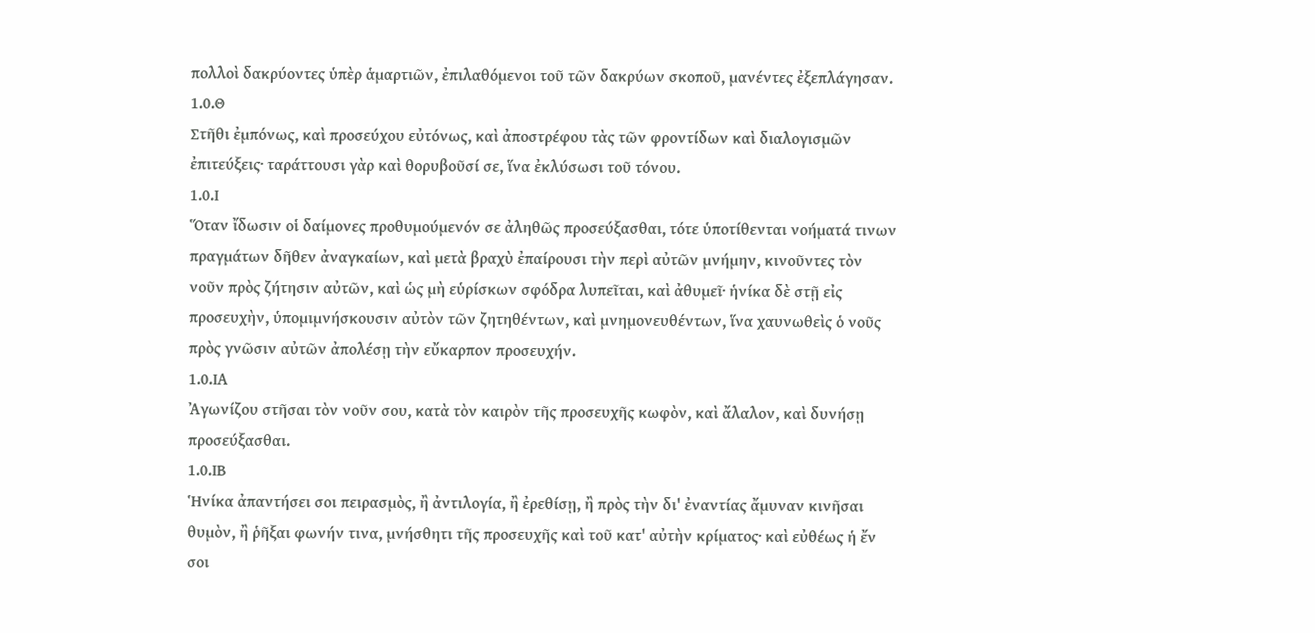πολλοὶ δακρύοντες ὑπὲρ ἁμαρτιῶν, ἐπιλαθόμενοι τοῦ τῶν δακρύων σκοποῦ, μανέντες ἐξεπλάγησαν.
1.0.Θ
Στῆθι ἐμπόνως, καὶ προσεύχου εὐτόνως, καὶ ἀποστρέφου τὰς τῶν φροντίδων καὶ διαλογισμῶν ἐπιτεύξεις· ταράττουσι γὰρ καὶ θορυβοῦσί σε, ἵνα ἐκλύσωσι τοῦ τόνου.
1.0.Ι
Ὅταν ἴδωσιν οἱ δαίμονες προθυμούμενόν σε ἀληθῶς προσεύξασθαι, τότε ὑποτίθενται νοήματά τινων πραγμάτων δῆθεν ἀναγκαίων, καὶ μετὰ βραχὺ ἐπαίρουσι τὴν περὶ αὐτῶν μνήμην, κινοῦντες τὸν νοῦν πρὸς ζήτησιν αὐτῶν, καὶ ὡς μὴ εὑρίσκων σφόδρα λυπεῖται, καὶ ἀθυμεῖ· ἡνίκα δὲ στῇ εἰς προσευχὴν, ὑπομιμνήσκουσιν αὐτὸν τῶν ζητηθέντων, καὶ μνημονευθέντων, ἵνα χαυνωθεὶς ὁ νοῦς πρὸς γνῶσιν αὐτῶν ἀπολέσῃ τὴν εὔκαρπον προσευχήν.
1.0.ΙΑ
Ἀγωνίζου στῆσαι τὸν νοῦν σου, κατὰ τὸν καιρὸν τῆς προσευχῆς κωφὸν, καὶ ἄλαλον, καὶ δυνήσῃ προσεύξασθαι.
1.0.ΙΒ
Ἡνίκα ἀπαντήσει σοι πειρασμὸς, ἢ ἀντιλογία, ἢ ἐρεθίσῃ, ἢ πρὸς τὴν δι' ἐναντίας ἄμυναν κινῆσαι θυμὸν, ἢ ῥῆξαι φωνήν τινα, μνήσθητι τῆς προσευχῆς καὶ τοῦ κατ' αὐτὴν κρίματος· καὶ εὐθέως ἡ ἔν σοι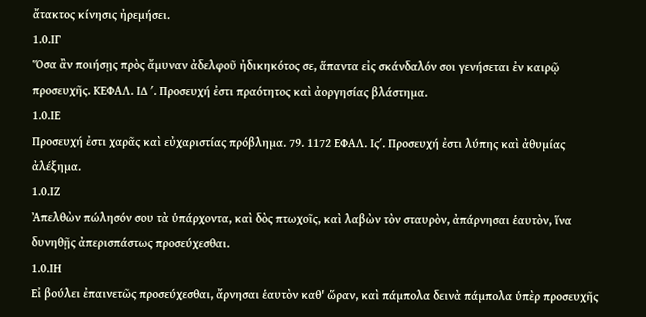ἄτακτος κίνησις ἠρεμήσει.
1.0.ΙΓ
Ὅσα ἂν ποιήσῃς πρὸς ἄμυναν ἀδελφοῦ ἠδικηκότος σε, ἅπαντα εἰς σκάνδαλόν σοι γενήσεται ἐν καιρῷ προσευχῆς. ΚΕΦΑΛ. Ι∆ ʹ. Προσευχή ἐστι πραότητος καὶ ἀοργησίας βλάστημα.
1.0.ΙΕ
Προσευχή ἐστι χαρᾶς καὶ εὐχαριστίας πρόβλημα. 79. 1172 ΕΦΑΛ. Ιςʹ. Προσευχή ἐστι λύπης καὶ ἀθυμίας ἀλέξημα.
1.0.ΙΖ
Ἀπελθὼν πώλησόν σου τὰ ὑπάρχοντα, καὶ δὸς πτωχοῖς, καὶ λαβὼν τὸν σταυρὸν, ἀπάρνησαι ἑαυτὸν, ἵνα δυνηθῇς ἀπερισπάστως προσεύχεσθαι.
1.0.ΙΗ
Εἰ βούλει ἐπαινετῶς προσεύχεσθαι, ἄρνησαι ἑαυτὸν καθ' ὥραν, καὶ πάμπολα δεινὰ πάμπολα ὑπὲρ προσευχῆς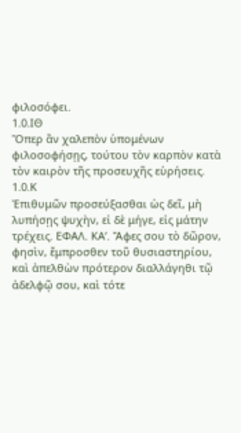φιλοσόφει.
1.0.ΙΘ
Ὅπερ ἂν χαλεπὸν ὑπομένων φιλοσοφήσῃς, τούτου τὸν καρπὸν κατὰ τὸν καιρὸν τῆς προσευχῆς εὑρήσεις.
1.0.Κ
Ἐπιθυμῶν προσεύξασθαι ὡς δεῖ, μὴ λυπήσῃς ψυχὴν, εἰ δὲ μήγε, εἰς μάτην τρέχεις. ΕΦΑΛ. ΚΑʹ. Ἄφες σου τὸ δῶρον, φησὶν, ἔμπροσθεν τοῦ θυσιαστηρίου, καὶ ἀπελθὼν πρότερον διαλλάγηθι τῷ ἀδελφῷ σου, καὶ τότε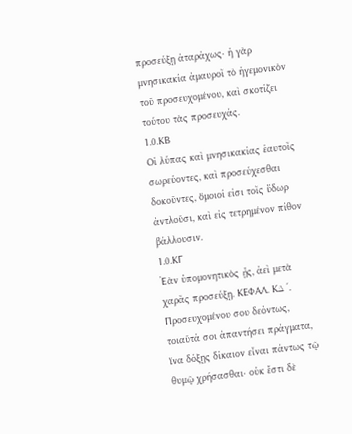προσεύξῃ ἀταράχως· ἡ γὰρ μνησικακία ἀμαυροῖ τὸ ἡγεμονικὸν τοῦ προσευχομένου, καὶ σκοτίζει τούτου τὰς προσευχάς.
1.0.ΚΒ
Οἱ λύπας καὶ μνησικακίας ἑαυτοῖς σωρεύοντες, καὶ προσεύχεσθαι δοκοῦντες, ὅμοιοί εἰσι τοῖς ὕδωρ ἀντλοῦσι, καὶ εἰς τετρημένον πίθον βάλλουσιν.
1.0.ΚΓ
Ἐὰν ὑπομονητικὸς ᾖς, ἀεὶ μετὰ χαρᾶς προσεύξῃ. ΚΕΦΑΛ. Κ∆ ʹ. Προσευχομένου σου δεόντως, τοιαῦτά σοι ἀπαντήσει πράγματα, ἵνα δόξῃς δίκαιον εἶναι πάντως τῷ θυμῷ χρήσασθαι· οὐκ ἔστι δὲ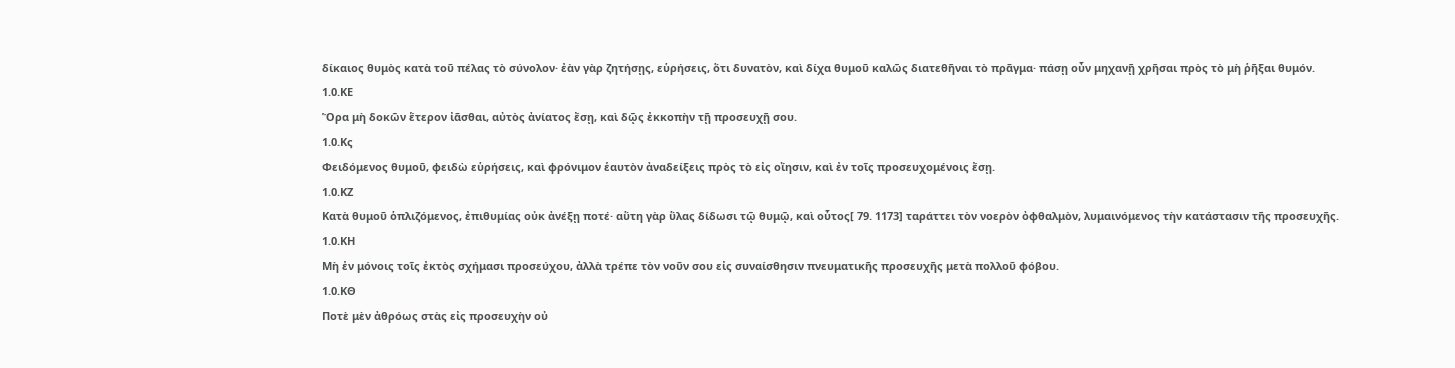δίκαιος θυμὸς κατὰ τοῦ πέλας τὸ σύνολον· ἐὰν γὰρ ζητήσῃς, εὑρήσεις, ὅτι δυνατὸν, καὶ δίχα θυμοῦ καλῶς διατεθῆναι τὸ πρᾶγμα· πάσῃ οὖν μηχανῇ χρῆσαι πρὸς τὸ μὴ ῥῆξαι θυμόν.
1.0.ΚΕ
Ὅρα μὴ δοκῶν ἕτερον ἰᾶσθαι, αὐτὸς ἀνίατος ἔσῃ, καὶ δῷς ἐκκοπὴν τῇ προσευχῇ σου.
1.0.Κς
Φειδόμενος θυμοῦ, φειδὼ εὑρήσεις, καὶ φρόνιμον ἑαυτὸν ἀναδείξεις πρὸς τὸ εἰς οἴησιν, καὶ ἐν τοῖς προσευχομένοις ἔσῃ.
1.0.ΚΖ
Κατὰ θυμοῦ ὁπλιζόμενος, ἐπιθυμίας οὐκ ἀνέξῃ ποτέ· αὕτη γὰρ ὕλας δίδωσι τῷ θυμῷ, καὶ οὗτος[ 79. 1173] ταράττει τὸν νοερὸν ὀφθαλμὸν, λυμαινόμενος τὴν κατάστασιν τῆς προσευχῆς.
1.0.ΚΗ
Μὴ ἐν μόνοις τοῖς ἐκτὸς σχήμασι προσεύχου, ἀλλὰ τρέπε τὸν νοῦν σου εἰς συναίσθησιν πνευματικῆς προσευχῆς μετὰ πολλοῦ φόβου.
1.0.ΚΘ
Ποτὲ μὲν ἀθρόως στὰς εἰς προσευχὴν οὐ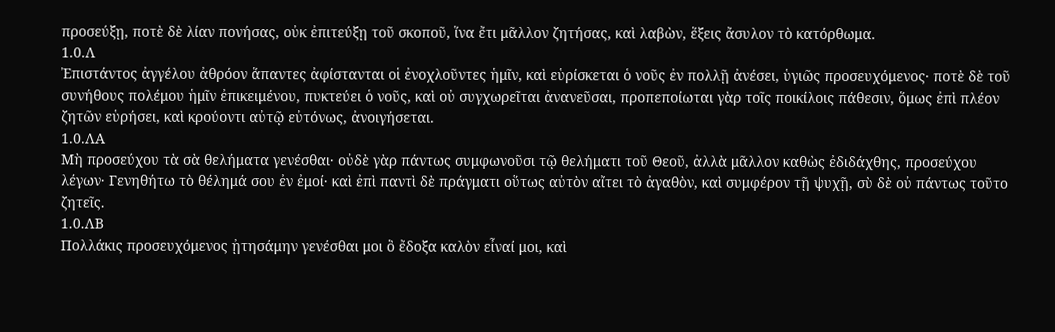προσεύξῃ, ποτὲ δὲ λίαν πονήσας, οὐκ ἐπιτεύξῃ τοῦ σκοποῦ, ἵνα ἔτι μᾶλλον ζητήσας, καὶ λαβὼν, ἕξεις ἄσυλον τὸ κατόρθωμα.
1.0.Λ
Ἐπιστάντος ἀγγέλου ἀθρόον ἅπαντες ἀφίστανται οἱ ἐνοχλοῦντες ἡμῖν, καὶ εὑρίσκεται ὁ νοῦς ἐν πολλῇ ἀνέσει, ὑγιῶς προσευχόμενος· ποτὲ δὲ τοῦ συνήθους πολέμου ἡμῖν ἐπικειμένου, πυκτεύει ὁ νοῦς, καὶ οὐ συγχωρεῖται ἀνανεῦσαι, προπεποίωται γὰρ τοῖς ποικίλοις πάθεσιν, ὅμως ἐπὶ πλέον ζητῶν εὑρήσει, καὶ κρούοντι αὐτῷ εὐτόνως, ἀνοιγήσεται.
1.0.ΛΑ
Μὴ προσεύχου τὰ σὰ θελήματα γενέσθαι· οὐδὲ γὰρ πάντως συμφωνοῦσι τῷ θελήματι τοῦ Θεοῦ, ἀλλὰ μᾶλλον καθὼς ἐδιδάχθης, προσεύχου λέγων· Γενηθήτω τὸ θέλημά σου ἐν ἐμοί· καὶ ἐπὶ παντὶ δὲ πράγματι οὕτως αὐτὸν αἴτει τὸ ἀγαθὸν, καὶ συμφέρον τῇ ψυχῇ, σὺ δὲ οὐ πάντως τοῦτο ζητεῖς.
1.0.ΛΒ
Πολλάκις προσευχόμενος ᾐτησάμην γενέσθαι μοι ὃ ἔδοξα καλὸν εἶναί μοι, καὶ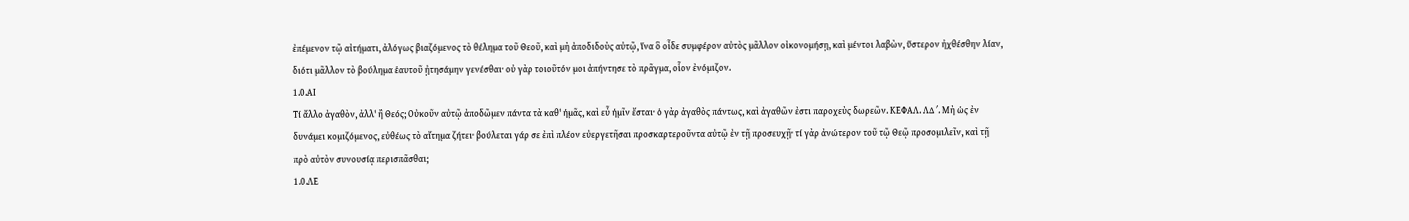ἐπέμενον τῷ αἰτήματι, ἀλόγως βιαζόμενος τὸ θέλημα τοῦ Θεοῦ, καὶ μὴ ἀποδιδοὺς αὐτῷ, ἵνα ὃ οἶδε συμφέρον αὐτὸς μᾶλλον οἰκονομήσῃ, καὶ μέντοι λαβὼν, ὕστερον ἠχθέσθην λίαν, διότι μᾶλλον τὸ βούλημα ἑαυτοῦ ᾐτησάμην γενέσθαι· οὐ γὰρ τοιοῦτόν μοι ἀπήντησε τὸ πρᾶγμα, οἷον ἐνόμιζον.
1.0.ΑΙ
Τί ἄλλο ἀγαθὸν, ἀλλ' ἢ Θεός; Οὐκοῦν αὐτῷ ἀποδῶμεν πάντα τὰ καθ' ἡμᾶς, καὶ εὖ ἡμῖν ἔσται· ὁ γὰρ ἀγαθὸς πάντως, καὶ ἀγαθῶν ἐστι παροχεὺς δωρεῶν. ΚΕΦΑΛ. Λ∆ ʹ. Μὴ ὡς ἐν δυνάμει κομιζόμενος, εὐθέως τὸ αἴτημα ζήτει· βούλεται γάρ σε ἐπὶ πλέον εὐεργετῆσαι προσκαρτεροῦντα αὐτῷ ἐν τῇ προσευχῇ· τί γὰρ ἀνώτερον τοῦ τῷ Θεῷ προσομιλεῖν, καὶ τῇ πρὸ αὐτὸν συνουσίᾳ περισπᾶσθαι;
1.0.ΛΕ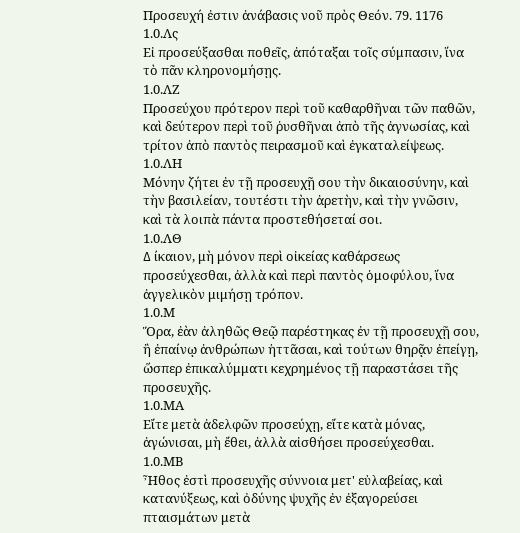Προσευχή ἐστιν ἀνάβασις νοῦ πρὸς Θεόν. 79. 1176
1.0.Λς
Εἰ προσεύξασθαι ποθεῖς, ἀπόταξαι τοῖς σύμπασιν, ἵνα τὸ πᾶν κληρονομήσῃς.
1.0.ΛΖ
Προσεύχου πρότερον περὶ τοῦ καθαρθῆναι τῶν παθῶν, καὶ δεύτερον περὶ τοῦ ῥυσθῆναι ἀπὸ τῆς ἀγνωσίας, καὶ τρίτον ἀπὸ παντὸς πειρασμοῦ καὶ ἐγκαταλείψεως.
1.0.ΛΗ
Μόνην ζήτει ἐν τῇ προσευχῇ σου τὴν δικαιοσύνην, καὶ τὴν βασιλείαν, τουτέστι τὴν ἀρετὴν, καὶ τὴν γνῶσιν, καὶ τὰ λοιπὰ πάντα προστεθήσεταί σοι.
1.0.ΛΘ
∆ ίκαιον, μὴ μόνον περὶ οἰκείας καθάρσεως προσεύχεσθαι, ἀλλὰ καὶ περὶ παντὸς ὁμοφύλου, ἵνα ἀγγελικὸν μιμήσῃ τρόπον.
1.0.Μ
Ὅρα, ἐὰν ἀληθῶς Θεῷ παρέστηκας ἐν τῇ προσευχῇ σου, ἢ ἐπαίνῳ ἀνθρώπων ἡττᾶσαι, καὶ τούτων θηρᾷν ἐπείγῃ, ὥσπερ ἐπικαλύμματι κεχρημένος τῇ παραστάσει τῆς προσευχῆς.
1.0.ΜΑ
Εἴτε μετὰ ἀδελφῶν προσεύχῃ, εἴτε κατὰ μόνας, ἀγώνισαι, μὴ ἔθει, ἀλλὰ αἰσθήσει προσεύχεσθαι.
1.0.ΜΒ
Ἦθος ἐστὶ προσευχῆς σύννοια μετ' εὐλαβείας, καὶ κατανύξεως, καὶ ὀδύνης ψυχῆς ἐν ἐξαγορεύσει πταισμάτων μετὰ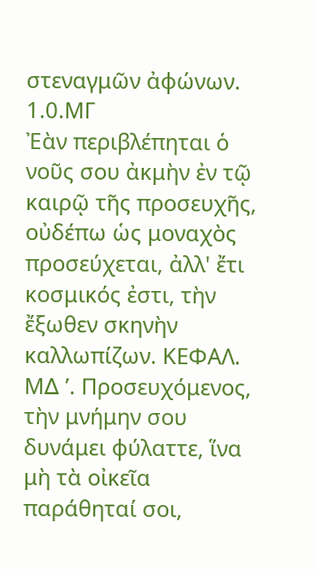στεναγμῶν ἀφώνων.
1.0.ΜΓ
Ἐὰν περιβλέπηται ὁ νοῦς σου ἀκμὴν ἐν τῷ καιρῷ τῆς προσευχῆς, οὐδέπω ὡς μοναχὸς προσεύχεται, ἀλλ' ἔτι κοσμικός ἐστι, τὴν ἔξωθεν σκηνὴν καλλωπίζων. ΚΕΦΑΛ. Μ∆ ʹ. Προσευχόμενος, τὴν μνήμην σου δυνάμει φύλαττε, ἵνα μὴ τὰ οἰκεῖα παράθηταί σοι,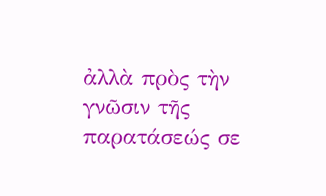ἀλλὰ πρὸς τὴν γνῶσιν τῆς παρατάσεώς σε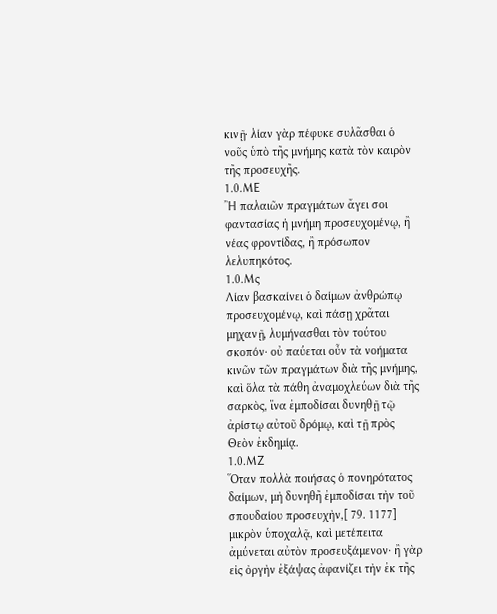κινῇ· λίαν γὰρ πέφυκε συλᾶσθαι ὁ νοῦς ὑπὸ τῆς μνήμης κατὰ τὸν καιρὸν τῆς προσευχῆς.
1.0.ΜΕ
Ἢ παλαιῶν πραγμάτων ἄγει σοι φαντασίας ἡ μνήμη προσευχομένῳ, ἢ νέας φροντίδας, ἢ πρόσωπον λελυπηκότος.
1.0.Μς
Λίαν βασκαίνει ὁ δαίμων ἀνθρώπῳ προσευχομένῳ, καὶ πάσῃ χρᾶται μηχανῇ, λυμήνασθαι τὸν τούτου σκοπόν· οὐ παύεται οὖν τὰ νοήματα κινῶν τῶν πραγμάτων διὰ τῆς μνήμης, καὶ ὅλα τὰ πάθη ἀναμοχλεύων διὰ τῆς σαρκὸς, ἵνα ἐμποδίσαι δυνηθῇ τῷ ἀρίστῳ αὐτοῦ δρόμῳ, καὶ τῇ πρὸς Θεὸν ἐκδημίᾳ.
1.0.ΜΖ
Ὅταν πολλὰ ποιήσας ὁ πονηρότατος δαίμων, μὴ δυνηθῆ ἐμποδίσαι τὴν τοῦ σπουδαίου προσευχὴν,[ 79. 1177] μικρὸν ὑποχαλᾷ, καὶ μετέπειτα ἀμύνεται αὐτὸν προσευξάμενον· ἢ γὰρ εἰς ὀργὴν ἐξάψας ἀφανίζει τὴν ἐκ τῆς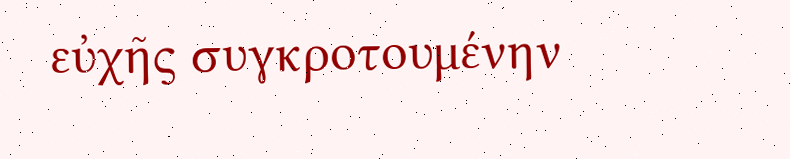εὐχῆς συγκροτουμένην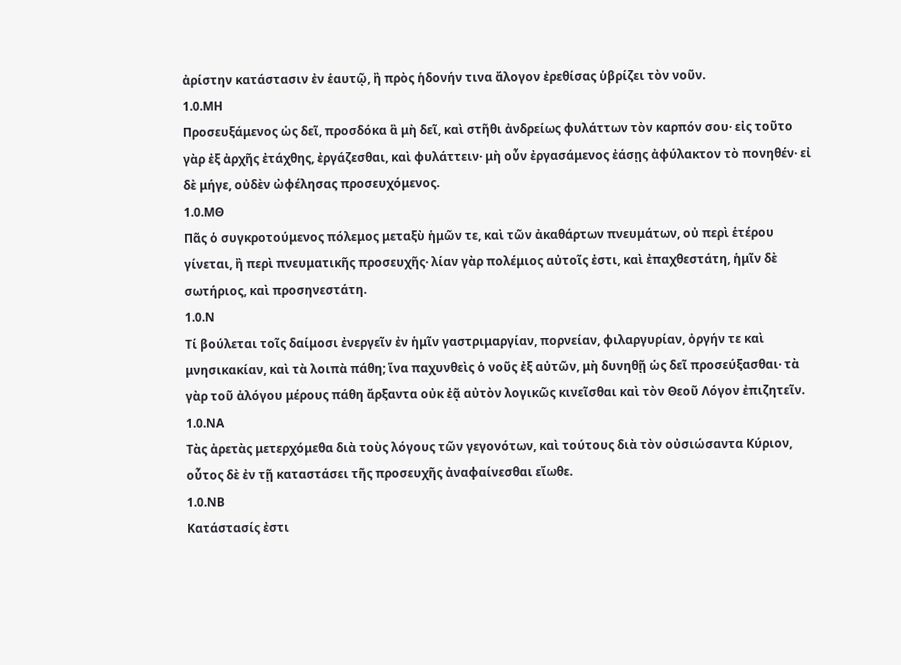ἀρίστην κατάστασιν ἐν ἑαυτῷ, ἢ πρὸς ἡδονήν τινα ἄλογον ἐρεθίσας ὑβρίζει τὸν νοῦν.
1.0.ΜΗ
Προσευξάμενος ὡς δεῖ, προσδόκα ἃ μὴ δεῖ, καὶ στῆθι ἀνδρείως φυλάττων τὸν καρπόν σου· εἰς τοῦτο γὰρ ἐξ ἀρχῆς ἐτάχθης, ἐργάζεσθαι, καὶ φυλάττειν· μὴ οὖν ἐργασάμενος ἐάσῃς ἀφύλακτον τὸ πονηθέν· εἰ δὲ μήγε, οὐδὲν ὠφέλησας προσευχόμενος.
1.0.ΜΘ
Πᾶς ὁ συγκροτούμενος πόλεμος μεταξὺ ἡμῶν τε, καὶ τῶν ἀκαθάρτων πνευμάτων, οὐ περὶ ἑτέρου γίνεται, ἢ περὶ πνευματικῆς προσευχῆς· λίαν γὰρ πολέμιος αὐτοῖς ἐστι, καὶ ἐπαχθεστάτη, ἡμῖν δὲ σωτήριος, καὶ προσηνεστάτη.
1.0.Ν
Τί βούλεται τοῖς δαίμοσι ἐνεργεῖν ἐν ἡμῖν γαστριμαργίαν, πορνείαν, φιλαργυρίαν, ὀργήν τε καὶ μνησικακίαν, καὶ τὰ λοιπὰ πάθη; ἵνα παχυνθεὶς ὁ νοῦς ἐξ αὐτῶν, μὴ δυνηθῇ ὡς δεῖ προσεύξασθαι· τὰ γὰρ τοῦ ἀλόγου μέρους πάθη ἄρξαντα οὐκ ἐᾷ αὐτὸν λογικῶς κινεῖσθαι καὶ τὸν Θεοῦ Λόγον ἐπιζητεῖν.
1.0.ΝΑ
Τὰς ἀρετὰς μετερχόμεθα διὰ τοὺς λόγους τῶν γεγονότων, καὶ τούτους διὰ τὸν οὐσιώσαντα Κύριον, οὗτος δὲ ἐν τῇ καταστάσει τῆς προσευχῆς ἀναφαίνεσθαι εἴωθε.
1.0.ΝΒ
Κατάστασίς ἐστι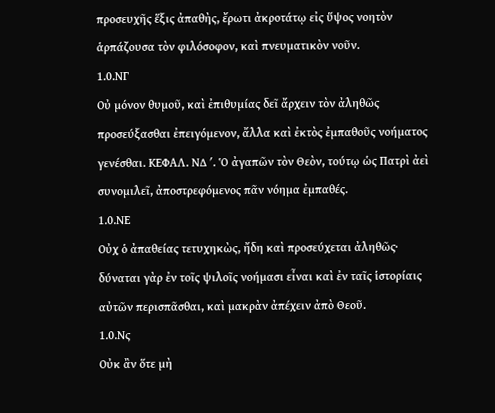προσευχῆς ἕξις ἀπαθὴς, ἔρωτι ἀκροτάτῳ εἰς ὕψος νοητὸν ἁρπάζουσα τὸν φιλόσοφον, καὶ πνευματικὸν νοῦν.
1.0.ΝΓ
Οὐ μόνον θυμοῦ, καὶ ἐπιθυμίας δεῖ ἄρχειν τὸν ἀληθῶς προσεύξασθαι ἐπειγόμενον, ἄλλα καὶ ἐκτὸς ἐμπαθοῦς νοήματος γενέσθαι. ΚΕΦΑΛ. Ν∆ ʹ. Ὁ ἀγαπῶν τὸν Θεὸν, τούτῳ ὡς Πατρὶ ἀεὶ συνομιλεῖ, ἀποστρεφόμενος πᾶν νόημα ἐμπαθές.
1.0.ΝΕ
Οὐχ ὁ ἀπαθείας τετυχηκὼς, ἤδη καὶ προσεύχεται ἀληθῶς· δύναται γὰρ ἐν τοῖς ψιλοῖς νοήμασι εἶναι καὶ ἐν ταῖς ἱστορίαις αὐτῶν περισπᾶσθαι, καὶ μακρὰν ἀπέχειν ἀπὸ Θεοῦ.
1.0.Νς
Οὐκ ἂν ὅτε μὴ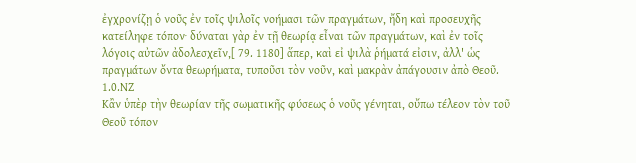ἐγχρονίζῃ ὁ νοῦς ἐν τοῖς ψιλοῖς νοήμασι τῶν πραγμάτων, ἤδη καὶ προσευχῆς κατείληφε τόπον· δύναται γὰρ ἐν τῇ θεωρίᾳ εἶναι τῶν πραγμάτων, καὶ ἐν τοῖς λόγοις αὐτῶν ἀδολεσχεῖν,[ 79. 1180] ἅπερ, καὶ εἰ ψιλὰ ῥήματά εἰσιν, ἀλλ' ὡς πραγμάτων ὄντα θεωρήματα, τυποῦσι τὸν νοῦν, καὶ μακρὰν ἀπάγουσιν ἀπὸ Θεοῦ.
1.0.ΝΖ
Κἂν ὑπὲρ τὴν θεωρίαν τῆς σωματικῆς φύσεως ὁ νοῦς γένηται, οὔπω τέλεον τὸν τοῦ Θεοῦ τόπον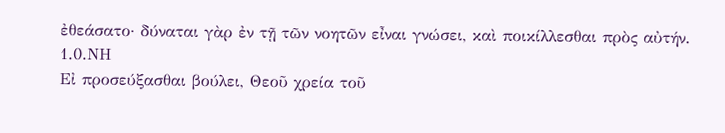ἐθεάσατο· δύναται γὰρ ἐν τῇ τῶν νοητῶν εἶναι γνώσει, καὶ ποικίλλεσθαι πρὸς αὐτήν.
1.0.ΝΗ
Εἰ προσεύξασθαι βούλει, Θεοῦ χρεία τοῦ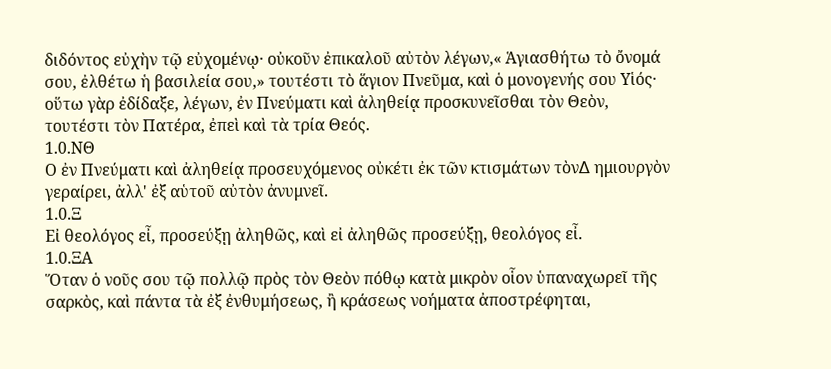διδόντος εὐχὴν τῷ εὐχομένῳ· οὐκοῦν ἐπικαλοῦ αὐτὸν λέγων,« Ἁγιασθήτω τὸ ὄνομά σου, ἐλθέτω ἡ βασιλεία σου,» τουτέστι τὸ ἅγιον Πνεῦμα, καὶ ὁ μονογενής σου Υἱός· οὕτω γὰρ ἐδίδαξε, λέγων, ἐν Πνεύματι καὶ ἀληθείᾳ προσκυνεῖσθαι τὸν Θεὸν, τουτέστι τὸν Πατέρα, ἐπεὶ καὶ τὰ τρία Θεός.
1.0.ΝΘ
Ο ἐν Πνεύματι καὶ ἀληθείᾳ προσευχόμενος οὐκέτι ἐκ τῶν κτισμάτων τὸν∆ ημιουργὸν γεραίρει, ἀλλ' ἐξ αὑτοῦ αὐτὸν ἀνυμνεῖ.
1.0.Ξ
Εἰ θεολόγος εἶ, προσεύξῃ ἀληθῶς, καὶ εἰ ἀληθῶς προσεύξῃ, θεολόγος εἶ.
1.0.ΞΑ
Ὅταν ὁ νοῦς σου τῷ πολλῷ πρὸς τὸν Θεὸν πόθῳ κατὰ μικρὸν οἷον ὑπαναχωρεῖ τῆς σαρκὸς, καὶ πάντα τὰ ἐξ ἐνθυμήσεως, ἢ κράσεως νοήματα ἀποστρέφηται,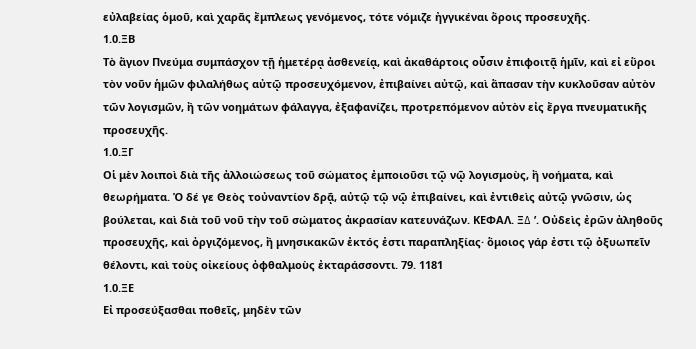εὐλαβείας ὁμοῦ, καὶ χαρᾶς ἔμπλεως γενόμενος, τότε νόμιζε ἠγγικέναι ὅροις προσευχῆς.
1.0.ΞΒ
Τὸ ἅγιον Πνεύμα συμπάσχον τῇ ἡμετέρᾳ ἀσθενείᾳ, καὶ ἀκαθάρτοις οὖσιν ἐπιφοιτᾷ ἡμῖν, καὶ εἰ εὕροι τὸν νοῦν ἡμῶν φιλαλήθως αὐτῷ προσευχόμενον, ἐπιβαίνει αὐτῷ, καὶ ἅπασαν τὴν κυκλοῦσαν αὐτὸν τῶν λογισμῶν, ἢ τῶν νοημάτων φάλαγγα, ἐξαφανίζει, προτρεπόμενον αὐτὸν εἰς ἔργα πνευματικῆς προσευχῆς.
1.0.ΞΓ
Οἱ μὲν λοιποὶ διὰ τῆς ἀλλοιώσεως τοῦ σώματος ἐμποιοῦσι τῷ νῷ λογισμοὺς, ἢ νοήματα, καὶ θεωρήματα. Ὁ δέ γε Θεὸς τοὐναντίον δρᾷ, αὐτῷ τῷ νῷ ἐπιβαίνει, καὶ ἐντιθεὶς αὐτῷ γνῶσιν, ὡς βούλεται, καὶ διὰ τοῦ νοῦ τὴν τοῦ σώματος ἀκρασίαν κατευνάζων. ΚΕΦΑΛ. Ξ∆ ʹ. Οὐδεὶς ἐρῶν ἀληθοῦς προσευχῆς, καὶ ὀργιζόμενος, ἢ μνησικακῶν ἐκτός ἐστι παραπληξίας· ὅμοιος γάρ ἐστι τῷ ὀξυωπεῖν θέλοντι, καὶ τοὺς οἰκείους ὀφθαλμοὺς ἐκταράσσοντι. 79. 1181
1.0.ΞΕ
Εἰ προσεύξασθαι ποθεῖς, μηδὲν τῶν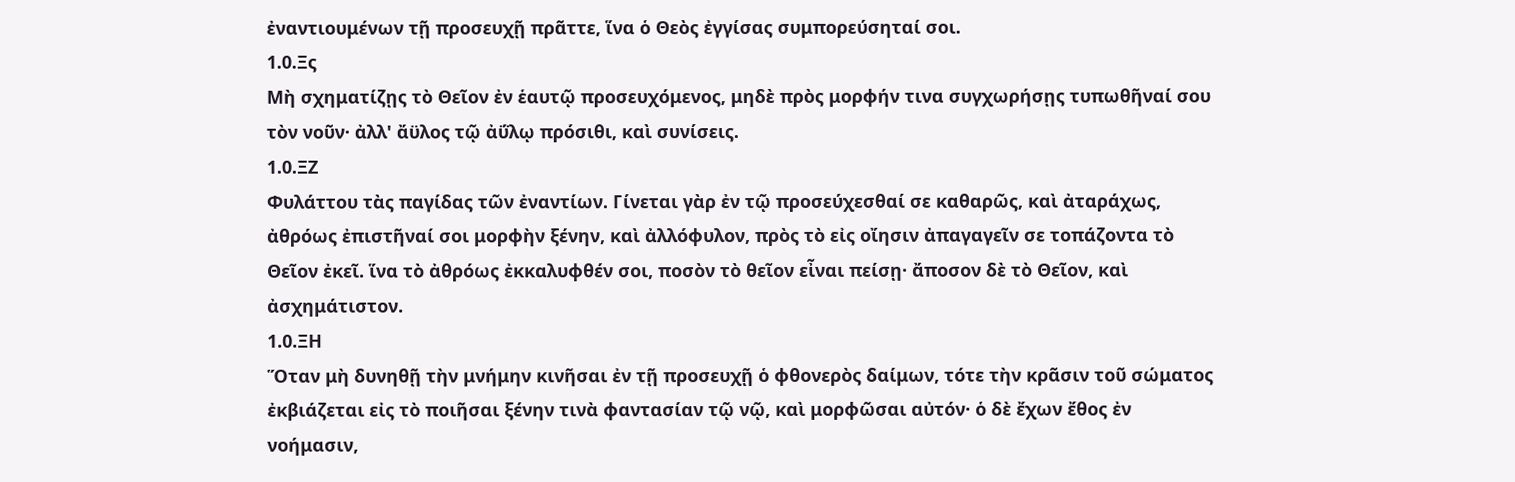ἐναντιουμένων τῇ προσευχῇ πρᾶττε, ἵνα ὁ Θεὸς ἐγγίσας συμπορεύσηταί σοι.
1.0.Ξς
Μὴ σχηματίζῃς τὸ Θεῖον ἐν ἑαυτῷ προσευχόμενος, μηδὲ πρὸς μορφήν τινα συγχωρήσῃς τυπωθῆναί σου τὸν νοῦν· ἀλλ' ἄϋλος τῷ ἀΰλῳ πρόσιθι, καὶ συνίσεις.
1.0.ΞΖ
Φυλάττου τὰς παγίδας τῶν ἐναντίων. Γίνεται γὰρ ἐν τῷ προσεύχεσθαί σε καθαρῶς, καὶ ἀταράχως, ἀθρόως ἐπιστῆναί σοι μορφὴν ξένην, καὶ ἀλλόφυλον, πρὸς τὸ εἰς οἴησιν ἀπαγαγεῖν σε τοπάζοντα τὸ Θεῖον ἐκεῖ. ἵνα τὸ ἀθρόως ἐκκαλυφθέν σοι, ποσὸν τὸ θεῖον εἶναι πείσῃ· ἄποσον δὲ τὸ Θεῖον, καὶ ἀσχημάτιστον.
1.0.ΞΗ
Ὅταν μὴ δυνηθῇ τὴν μνήμην κινῆσαι ἐν τῇ προσευχῇ ὁ φθονερὸς δαίμων, τότε τὴν κρᾶσιν τοῦ σώματος ἐκβιάζεται εἰς τὸ ποιῆσαι ξένην τινὰ φαντασίαν τῷ νῷ, καὶ μορφῶσαι αὐτόν· ὁ δὲ ἔχων ἔθος ἐν νοήμασιν,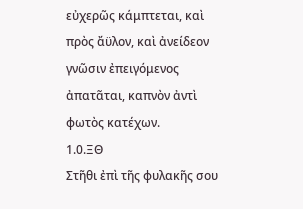εὐχερῶς κάμπτεται, καὶ πρὸς ἄϋλον, καὶ ἀνείδεον γνῶσιν ἐπειγόμενος ἀπατᾶται, καπνὸν ἀντὶ φωτὸς κατέχων.
1.0.ΞΘ
Στῆθι ἐπὶ τῆς φυλακῆς σου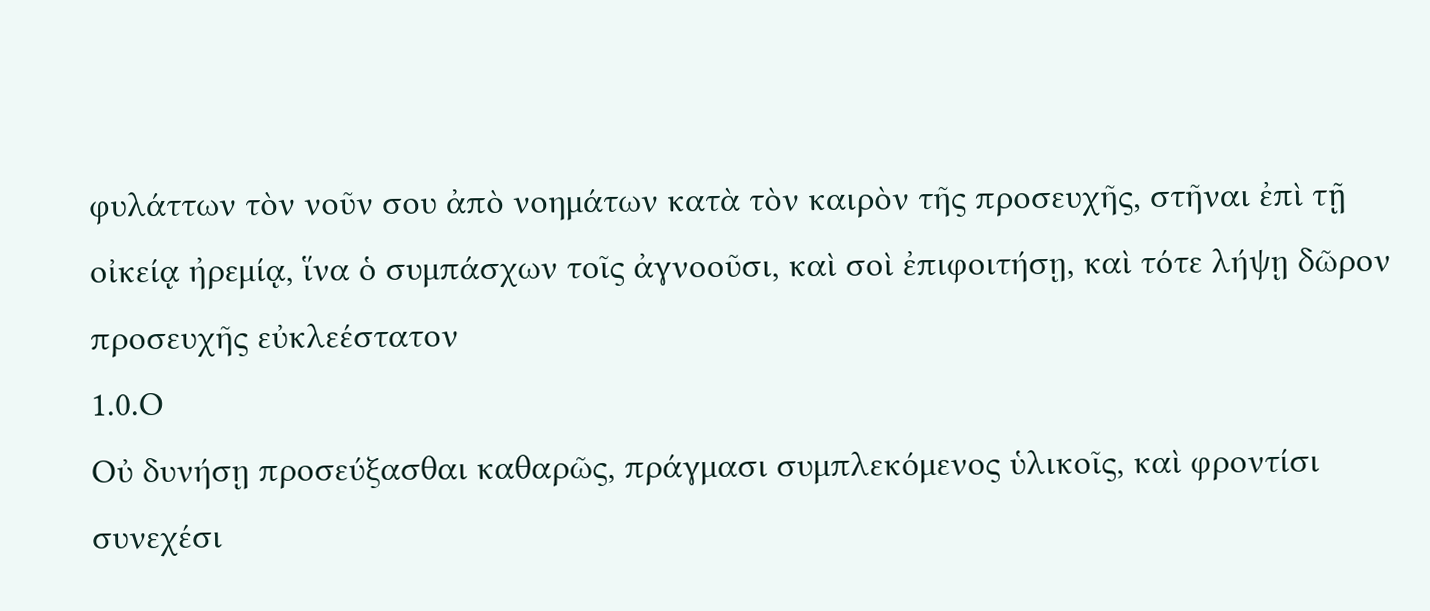φυλάττων τὸν νοῦν σου ἀπὸ νοημάτων κατὰ τὸν καιρὸν τῆς προσευχῆς, στῆναι ἐπὶ τῇ οἰκείᾳ ἠρεμίᾳ, ἵνα ὁ συμπάσχων τοῖς ἀγνοοῦσι, καὶ σοὶ ἐπιφοιτήσῃ, καὶ τότε λήψῃ δῶρον προσευχῆς εὐκλεέστατον
1.0.Ο
Οὐ δυνήσῃ προσεύξασθαι καθαρῶς, πράγμασι συμπλεκόμενος ὑλικοῖς, καὶ φροντίσι συνεχέσι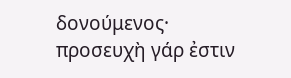δονούμενος· προσευχὴ γάρ ἐστιν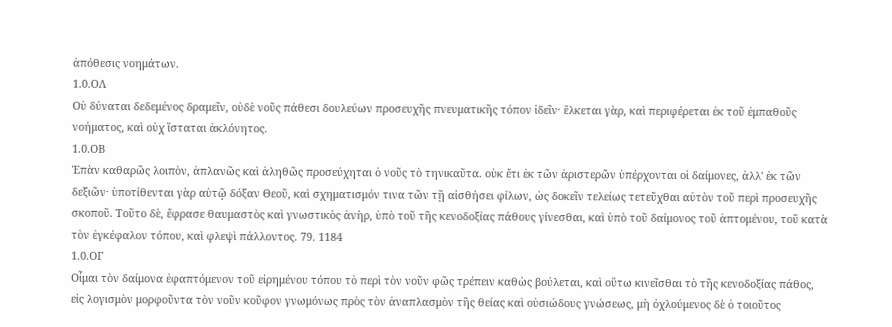ἀπόθεσις νοημάτων.
1.0.ΟΛ
Οὐ δύναται δεδεμένος δραμεῖν, οὐδὲ νοῦς πάθεσι δουλεύων προσευχῆς πνευματικῆς τόπον ἰδεῖν· ἕλκεται γὰρ, καὶ περιφέρεται ἐκ τοῦ ἐμπαθοῦς νοήματος, καὶ οὐχ ἵσταται ἀκλόνητος.
1.0.ΟΒ
Ἐπὰν καθαρῶς λοιπὸν, ἀπλανῶς καὶ ἀληθῶς προσεύχηται ὁ νοῦς τὸ τηνικαῦτα. οὐκ ἔτι ἐκ τῶν ἀριστερῶν ὑπέρχονται οἱ δαίμονες, ἀλλ' ἐκ τῶν δεξιῶν· ὑποτίθενται γὰρ αὐτῷ δόξαν Θεοῦ, καὶ σχηματισμόν τινα τῶν τῇ αἰσθήσει φίλων, ὡς δοκεῖν τελείως τετεῦχθαι αὐτὸν τοῦ περὶ προσευχῆς σκοποῦ. Τοῦτο δὲ, ἔφρασε θαυμαστὸς καὶ γνωστικὸς ἀνὴρ, ὑπὸ τοῦ τῆς κενοδοξίας πάθους γίνεσθαι, καὶ ὑπὸ τοῦ δαίμονος τοῦ ἁπτομένου, τοῦ κατὰ τὸν ἐγκέφαλον τόπου, καὶ φλεψὶ πάλλοντος. 79. 1184
1.0.ΟΓ
Οἶμαι τὸν δαίμονα ἐφαπτόμενον τοῦ εἰρημένου τόπου τὸ περὶ τὸν νοῦν φῶς τρέπειν καθὼς βούλεται, καὶ οὕτω κινεῖσθαι τὸ τῆς κενοδοξίας πάθος, εἰς λογισμὸν μορφοῦντα τὸν νοῦν κοῦφον γνωμόνως πρὸς τὸν ἀναπλασμὸν τῆς θείας καὶ οὐσιώδους γνώσεως, μὴ ὀχλούμενος δὲ ὁ τοιοῦτος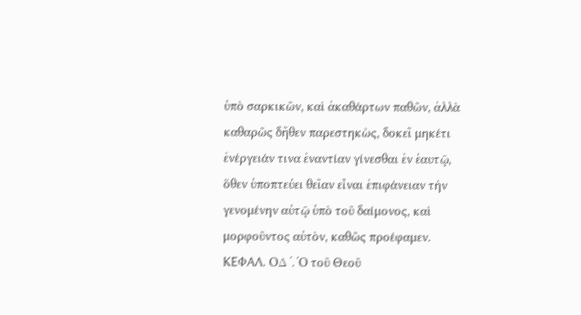ὑπὸ σαρκικῶν, καὶ ἀκαθάρτων παθῶν, ἀλλὰ καθαρῶς δῆθεν παρεστηκὼς, δοκεῖ μηκέτι ἐνέργειάν τινα ἐναντίαν γίνεσθαι ἐν ἑαυτῷ, ὅθεν ὑποπτεύει θεῖαν εἶναι ἐπιφάνειαν τὴν γενομένην αὐτῷ ὑπὸ τοῦ δαίμονος, καὶ μορφοῦντος αὐτὸν, καθῶς προέφαμεν. ΚΕΦΑΛ. Ο∆ ʹ. Ὁ τοῦ Θεοῦ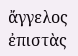ἄγγελος ἐπιστὰς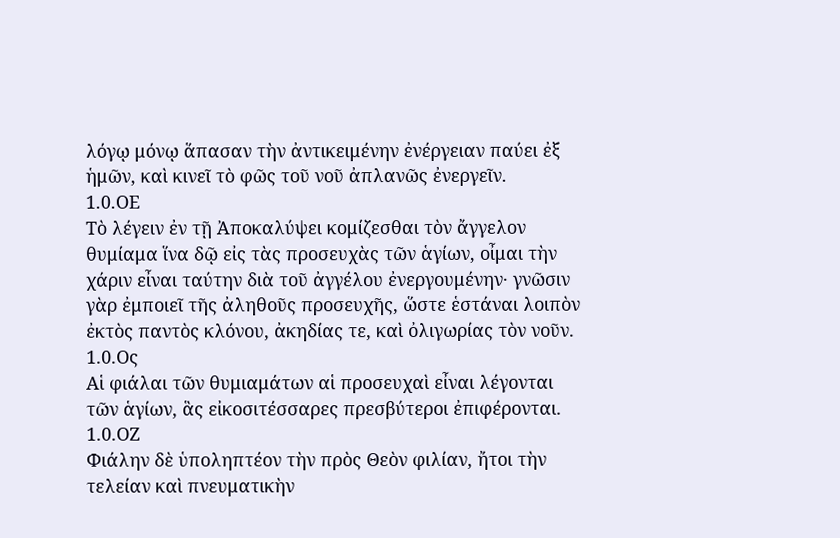λόγῳ μόνῳ ἅπασαν τὴν ἀντικειμένην ἐνέργειαν παύει ἐξ ἡμῶν, καὶ κινεῖ τὸ φῶς τοῦ νοῦ ἀπλανῶς ἐνεργεῖν.
1.0.ΟΕ
Τὸ λέγειν ἐν τῇ Ἀποκαλύψει κομίζεσθαι τὸν ἄγγελον θυμίαμα ἵνα δῷ εἰς τὰς προσευχὰς τῶν ἁγίων, οἶμαι τὴν χάριν εἶναι ταύτην διὰ τοῦ ἀγγέλου ἐνεργουμένην· γνῶσιν γὰρ ἐμποιεῖ τῆς ἀληθοῦς προσευχῆς, ὥστε ἑστάναι λοιπὸν ἐκτὸς παντὸς κλόνου, ἀκηδίας τε, καὶ ὀλιγωρίας τὸν νοῦν.
1.0.Ος
Αἱ φιάλαι τῶν θυμιαμάτων αἱ προσευχαὶ εἶναι λέγονται τῶν ἁγίων, ἃς εἰκοσιτέσσαρες πρεσβύτεροι ἐπιφέρονται.
1.0.ΟΖ
Φιάλην δὲ ὑποληπτέον τὴν πρὸς Θεὸν φιλίαν, ἤτοι τὴν τελείαν καὶ πνευματικὴν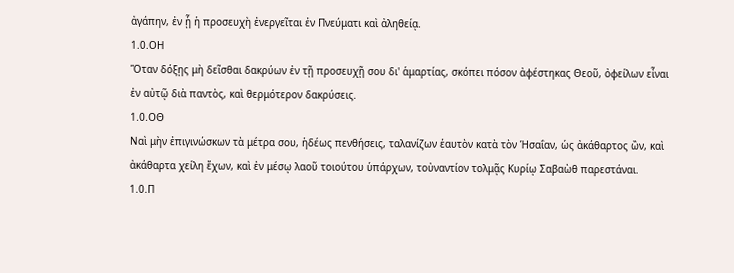ἀγάπην, ἐν ᾗ ἡ προσευχὴ ἐνεργεῖται ἐν Πνεύματι καὶ ἀληθείᾳ.
1.0.ΟΗ
Ὅταν δόξῃς μὴ δεῖσθαι δακρύων ἐν τῇ προσευχῇ σου δι' ἁμαρτίας, σκόπει πόσον ἀφέστηκας Θεοῦ, ὀφείλων εἶναι ἐν αὐτῷ διὰ παντὸς, καὶ θερμότερον δακρύσεις.
1.0.ΟΘ
Ναὶ μὴν ἐπιγινώσκων τὰ μέτρα σου, ἡδέως πενθήσεις, ταλανίζων ἑαυτὸν κατὰ τὸν Ἡσαΐαν, ὡς ἀκάθαρτος ὢν, καὶ ἀκάθαρτα χείλη ἔχων, καὶ ἐν μέσῳ λαοῦ τοιούτου ὑπάρχων, τοὐναντίον τολμᾷς Κυρίῳ Σαβαὼθ παρεστάναι.
1.0.Π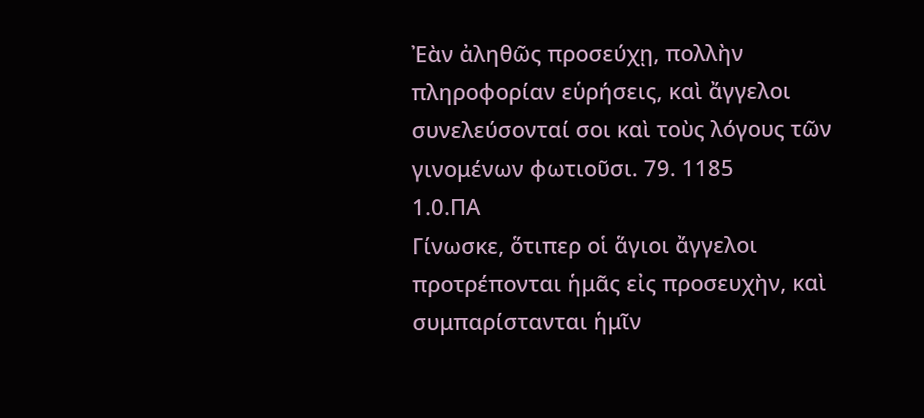Ἐὰν ἀληθῶς προσεύχῃ, πολλὴν πληροφορίαν εὑρήσεις, καὶ ἄγγελοι συνελεύσονταί σοι καὶ τοὺς λόγους τῶν γινομένων φωτιοῦσι. 79. 1185
1.0.ΠΑ
Γίνωσκε, ὅτιπερ οἱ ἅγιοι ἄγγελοι προτρέπονται ἡμᾶς εἰς προσευχὴν, καὶ συμπαρίστανται ἡμῖν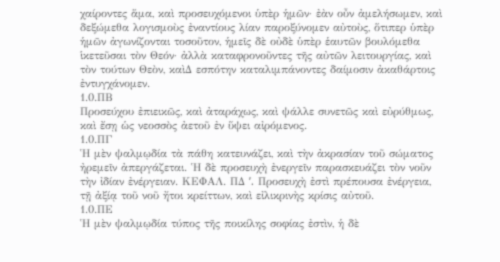χαίροντες ἅμα, καὶ προσευχόμενοι ὑπὲρ ἡμῶν· ἐὰν οὖν ἀμελήσωμεν, καὶ δεξώμεθα λογισμοὺς ἐναντίους λίαν παροξύνομεν αὐτοὺς, ὅτιπερ ὑπὲρ ἡμῶν ἀγωνίζονται τοσοῦτον, ἡμεῖς δὲ οὐδὲ ὑπὲρ ἑαυτῶν βουλόμεθα ἱκετεῦσαι τὸν Θεόν· ἀλλὰ καταφρονοῦντες τῆς αὐτῶν λειτουργίας, καὶ τὸν τούτων Θεὸν, καὶ∆ εσπότην καταλιμπάνοντες δαίμοσιν ἀκαθάρτοις ἐντυγχάνομεν.
1.0.ΠΒ
Προσεύχου ἐπιεικῶς, καὶ ἀταράχως, καὶ ψάλλε συνετῶς καὶ εὐρύθμως, καὶ ἔσῃ ὡς νεοσσὸς ἀετοῦ ἐν ὕψει αἰρόμενος.
1.0.ΠΓ
Ἡ μὲν ψαλμῳδία τὰ πάθη κατευνάζει, καὶ τὴν ἀκρασίαν τοῦ σώματος ἠρεμεῖν ἀπεργάζεται. Ἡ δὲ προσευχὴ ἐνεργεῖν παρασκευάζει τὸν νοῦν τὴν ἰδίαν ἐνέργειαν. ΚΕΦΑΛ. Π∆ ʹ. Προσευχὴ ἐστὶ πρέπουσα ἐνέργεια, τῇ ἀξίᾳ τοῦ νοῦ ἤτοι κρείττων, καὶ εἰλικρινὴς κρίσις αὐτοῦ.
1.0.ΠΕ
Ἡ μὲν ψαλμῳδία τύπος τῆς ποικίλης σοφίας ἐστὶν, ἡ δὲ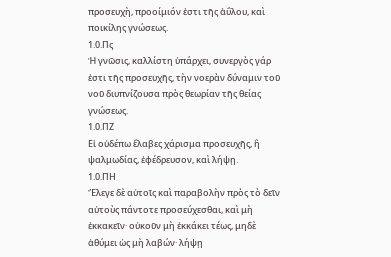προσευχὴ, προοίμιόν ἐστι τῆς ἀΰλου, καὶ ποικίλης γνώσεως.
1.0.Πς
Ἡ γνῶσις, καλλίστη ὑπάρχει, συνεργὸς γάρ ἐστι τῆς προσευχῆς, τὴν νοερὰν δύναμιν τοῦ νοῦ διυπνίζουσα πρὸς θεωρίαν τῆς θείας γνώσεως.
1.0.ΠΖ
Εἰ οὐδέπω ἔλαβες χάρισμα προσευχῆς, ἢ ψαλμωδίας, ἐφέδρευσον, καὶ λήψῃ.
1.0.ΠΗ
Ἔλεγε δὲ αὐτοῖς καὶ παραβολὴν πρὸς τὸ δεῖν αὐτοὺς πάντοτε προσεύχεσθαι, καὶ μὴ ἐκκακεῖν· οὐκοῦν μὴ ἐκκάκει τέως, μηδὲ ἀθύμει ὡς μὴ λαβών· λήψῃ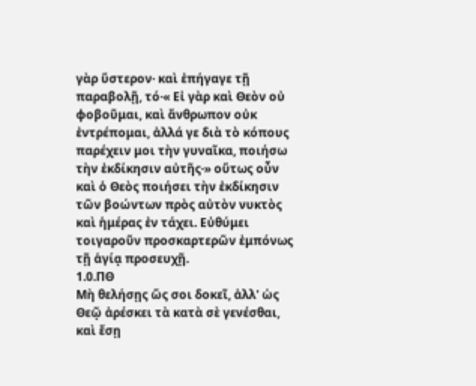γὰρ ὕστερον· καὶ ἐπήγαγε τῇ παραβολῇ, τό·« Εἰ γὰρ καὶ Θεὸν οὐ φοβοῦμαι, καὶ ἄνθρωπον οὐκ ἐντρέπομαι, ἀλλά γε διὰ τὸ κόπους παρέχειν μοι τὴν γυναῖκα, ποιήσω τὴν ἐκδίκησιν αὐτῆς·» οὕτως οὖν καὶ ὁ Θεὸς ποιήσει τὴν ἐκδίκησιν τῶν βοώντων πρὸς αὐτὸν νυκτὸς καὶ ἡμέρας ἐν τάχει. Εὐθύμει τοιγαροῦν προσκαρτερῶν ἐμπόνως τῇ ἁγίᾳ προσευχῇ.
1.0.ΠΘ
Μὴ θελήσῃς ὥς σοι δοκεῖ, ἀλλ' ὡς Θεῷ ἀρέσκει τὰ κατὰ σὲ γενέσθαι, καὶ ἔσῃ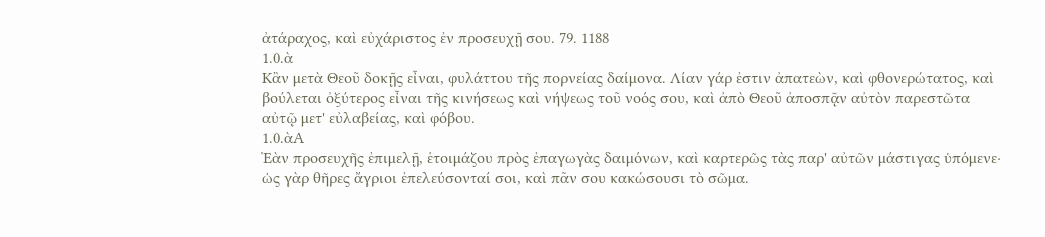ἀτάραχος, καὶ εὐχάριστος ἐν προσευχῇ σου. 79. 1188
1.0.ὰ
Κἂν μετὰ Θεοῦ δοκῇς εἶναι, φυλάττου τῆς πορνείας δαίμονα. Λίαν γάρ ἐστιν ἀπατεὼν, καὶ φθονερώτατος, καὶ βούλεται ὀξύτερος εἶναι τῆς κινήσεως καὶ νήψεως τοῦ νοός σου, καὶ ἀπὸ Θεοῦ ἀποσπᾷν αὐτὸν παρεστῶτα αὐτῷ μετ' εὐλαβείας, καὶ φόβου.
1.0.ὰΑ
Ἑὰν προσευχῆς ἐπιμελῇ, ἑτοιμάζου πρὸς ἐπαγωγὰς δαιμόνων, καὶ καρτερῶς τὰς παρ' αὐτῶν μάστιγας ὑπόμενε· ὡς γὰρ θῆρες ἄγριοι ἐπελεύσονταί σοι, καὶ πᾶν σου κακώσουσι τὸ σῶμα.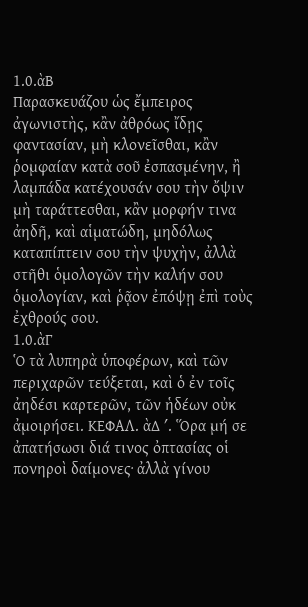1.0.ὰΒ
Παρασκευάζου ὡς ἔμπειρος ἀγωνιστὴς, κἂν ἀθρόως ἴδῃς φαντασίαν, μὴ κλονεῖσθαι, κἂν ῥομφαίαν κατὰ σοῦ ἐσπασμένην, ἢ λαμπάδα κατέχουσάν σου τὴν ὄψιν μὴ ταράττεσθαι, κἂν μορφήν τινα ἀηδῆ, καὶ αἱματώδη, μηδόλως καταπίπτειν σου τὴν ψυχὴν, ἀλλὰ στῆθι ὁμολογῶν τὴν καλήν σου ὁμολογίαν, καὶ ῥᾷον ἐπόψῃ ἐπὶ τοὺς ἐχθρούς σου.
1.0.ὰΓ
Ὁ τὰ λυπηρὰ ὑποφέρων, καὶ τῶν περιχαρῶν τεύξεται, καὶ ὁ ἐν τοῖς ἀηδέσι καρτερῶν, τῶν ἡδέων οὐκ ἀμοιρήσει. ΚΕΦΑΛ. ὰ∆ ʹ. Ὅρα μή σε ἀπατήσωσι διά τινος ὀπτασίας οἱ πονηροὶ δαίμονες· ἀλλὰ γίνου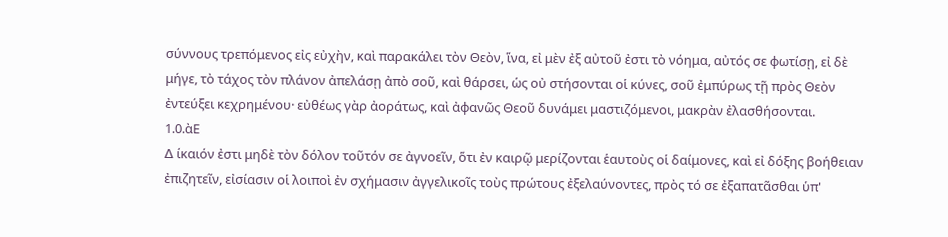σύννους τρεπόμενος εἰς εὐχὴν, καὶ παρακάλει τὸν Θεὸν, ἵνα, εἰ μὲν ἐξ αὐτοῦ ἐστι τὸ νόημα, αὐτός σε φωτίσῃ, εἰ δὲ μήγε, τὸ τάχος τὸν πλάνον ἀπελάσῃ ἀπὸ σοῦ, καὶ θάρσει, ὡς οὐ στήσονται οἱ κύνες, σοῦ ἐμπύρως τῇ πρὸς Θεὸν ἐντεύξει κεχρημένου· εὐθέως γὰρ ἀοράτως, καὶ ἀφανῶς Θεοῦ δυνάμει μαστιζόμενοι, μακρὰν ἐλασθήσονται.
1.0.ὰΕ
∆ ίκαιόν ἐστι μηδὲ τὸν δόλον τοῦτόν σε ἀγνοεῖν, ὅτι ἐν καιρῷ μερίζονται ἑαυτοὺς οἱ δαίμονες, καὶ εἰ δόξης βοήθειαν ἐπιζητεῖν, εἰσίασιν οἱ λοιποὶ ἐν σχήμασιν ἀγγελικοῖς τοὺς πρώτους ἐξελαύνοντες, πρὸς τό σε ἐξαπατᾶσθαι ὑπ'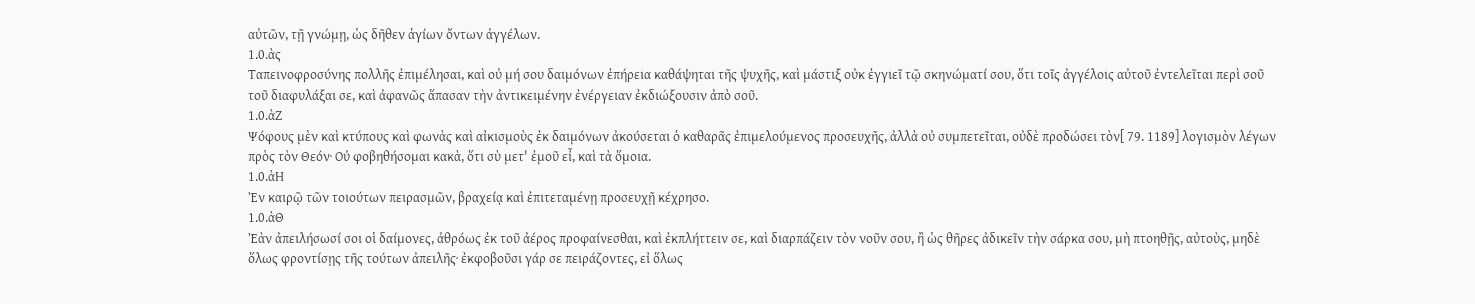αὐτῶν, τῇ γνώμῃ, ὡς δῆθεν ἁγίων ὄντων ἀγγέλων.
1.0.ὰς
Ταπεινοφροσύνης πολλῆς ἐπιμέλησαι, καὶ οὐ μή σου δαιμόνων ἐπήρεια καθάψηται τῆς ψυχῆς, καὶ μάστιξ οὐκ ἐγγιεῖ τῷ σκηνώματί σου, ὅτι τοῖς ἀγγέλοις αὐτοῦ ἐντελεῖται περὶ σοῦ τοῦ διαφυλάξαι σε, καὶ ἀφανῶς ἅπασαν τὴν ἀντικειμένην ἐνέργειαν ἐκδιώξουσιν ἀπὸ σοῦ.
1.0.ὰΖ
Ψόφους μὲν καὶ κτύπους καὶ φωνὰς καὶ αἰκισμοὺς ἐκ δαιμόνων ἀκούσεται ὁ καθαρᾶς ἐπιμελούμενος προσευχῆς, ἀλλὰ οὐ συμπετεῖται, οὐδὲ προδώσει τὸν[ 79. 1189] λογισμὸν λέγων πρὸς τὸν Θεόν· Οὐ φοβηθήσομαι κακὰ, ὅτι σὺ μετ' ἐμοῦ εἶ, καὶ τὰ ὅμοια.
1.0.ὰΗ
Ἐν καιρῷ τῶν τοιούτων πειρασμῶν, βραχείᾳ καὶ ἐπιτεταμένῃ προσευχῇ κέχρησο.
1.0.ὰΘ
Ἐὰν ἀπειλήσωσί σοι οἱ δαίμονες, ἀθρόως ἐκ τοῦ ἀέρος προφαίνεσθαι, καὶ ἐκπλήττειν σε, καὶ διαρπάζειν τὸν νοῦν σου, ἢ ὡς θῆρες ἀδικεῖν τὴν σάρκα σου, μὴ πτοηθῇς, αὐτοὺς, μηδὲ ὅλως φροντίσῃς τῆς τούτων ἀπειλῆς· ἐκφοβοῦσι γάρ σε πειράζοντες, εἰ ὅλως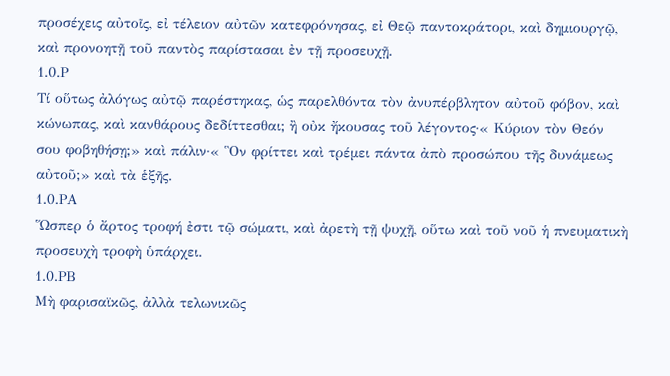προσέχεις αὐτοῖς, εἰ τέλειον αὐτῶν κατεφρόνησας, εἰ Θεῷ παντοκράτορι, καὶ δημιουργῷ, καὶ προνοητῇ τοῦ παντὸς παρίστασαι ἐν τῇ προσευχῇ.
1.0.Ρ
Τί οὕτως ἀλόγως αὐτῷ παρέστηκας, ὡς παρελθόντα τὸν ἀνυπέρβλητον αὐτοῦ φόβον, καὶ κώνωπας, καὶ κανθάρους δεδίττεσθαι; ἢ οὐκ ἤκουσας τοῦ λέγοντος·« Κύριον τὸν Θεόν σου φοβηθήσῃ;» καὶ πάλιν·« Ὃν φρίττει καὶ τρέμει πάντα ἀπὸ προσώπου τῆς δυνάμεως αὐτοῦ;» καὶ τὰ ἑξῆς.
1.0.ΡΑ
Ὥσπερ ὁ ἄρτος τροφή ἐστι τῷ σώματι, καὶ ἀρετὴ τῇ ψυχῇ, οὕτω καὶ τοῦ νοῦ ἡ πνευματικὴ προσευχὴ τροφὴ ὑπάρχει.
1.0.ΡΒ
Μὴ φαρισαϊκῶς, ἀλλὰ τελωνικῶς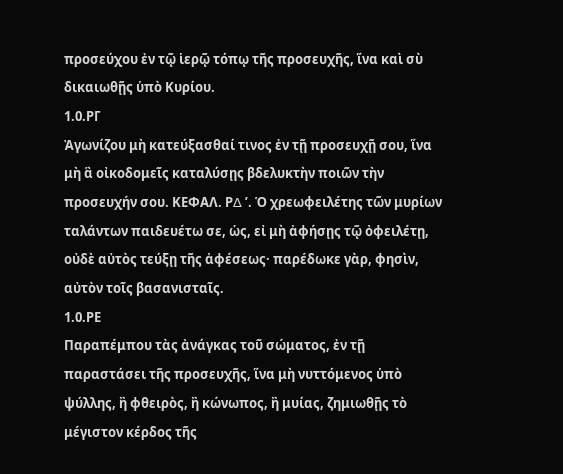προσεύχου ἐν τῷ ἱερῷ τόπῳ τῆς προσευχῆς, ἵνα καὶ σὺ δικαιωθῇς ὑπὸ Κυρίου.
1.0.ΡΓ
Ἀγωνίζου μὴ κατεύξασθαί τινος ἐν τῇ προσευχῇ σου, ἵνα μὴ ἃ οἰκοδομεῖς καταλύσῃς βδελυκτὴν ποιῶν τὴν προσευχήν σου. ΚΕΦΑΛ. Ρ∆ ʹ. Ὁ χρεωφειλέτης τῶν μυρίων ταλάντων παιδευέτω σε, ὡς, εἰ μὴ ἀφήσῃς τῷ ὀφειλέτῃ, οὐδὲ αὐτὸς τεύξῃ τῆς ἀφέσεως· παρέδωκε γὰρ, φησὶν, αὐτὸν τοῖς βασανισταῖς.
1.0.ΡΕ
Παραπέμπου τὰς ἀνάγκας τοῦ σώματος, ἐν τῇ παραστάσει τῆς προσευχῆς, ἵνα μὴ νυττόμενος ὑπὸ ψύλλης, ἢ φθειρὸς, ἢ κώνωπος, ἢ μυίας, ζημιωθῇς τὸ μέγιστον κέρδος τῆς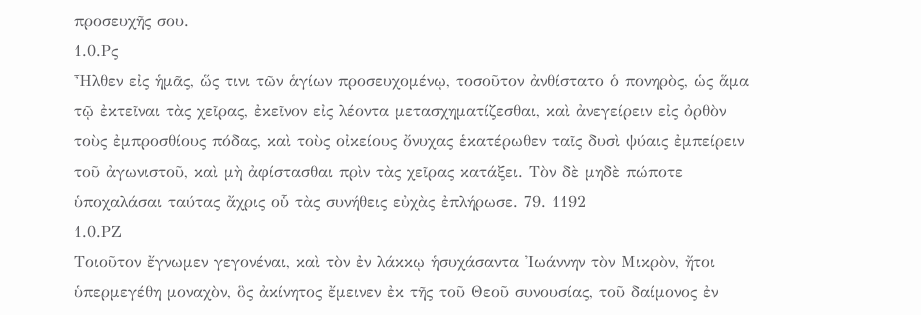προσευχῆς σου.
1.0.Ρς
Ἦλθεν εἰς ἡμᾶς, ὥς τινι τῶν ἁγίων προσευχομένῳ, τοσοῦτον ἀνθίστατο ὁ πονηρὸς, ὡς ἅμα τῷ ἐκτεῖναι τὰς χεῖρας, ἐκεῖνον εἰς λέοντα μετασχηματίζεσθαι, καὶ ἀνεγείρειν εἰς ὀρθὸν τοὺς ἐμπροσθίους πόδας, καὶ τοὺς οἰκείους ὄνυχας ἑκατέρωθεν ταῖς δυσὶ ψύαις ἐμπείρειν τοῦ ἀγωνιστοῦ, καὶ μὴ ἀφίστασθαι πρὶν τὰς χεῖρας κατάξει. Τὸν δὲ μηδὲ πώποτε ὑποχαλάσαι ταύτας ἄχρις οὗ τὰς συνήθεις εὐχὰς ἐπλήρωσε. 79. 1192
1.0.ΡΖ
Τοιοῦτον ἔγνωμεν γεγονέναι, καὶ τὸν ἐν λάκκῳ ἡσυχάσαντα Ἰωάννην τὸν Μικρὸν, ἤτοι ὑπερμεγέθη μοναχὸν, ὃς ἀκίνητος ἔμεινεν ἐκ τῆς τοῦ Θεοῦ συνουσίας, τοῦ δαίμονος ἐν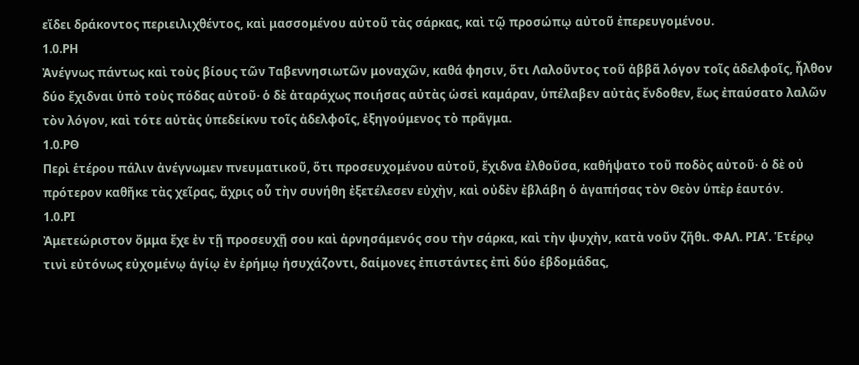εἴδει δράκοντος περιειλιχθέντος, καὶ μασσομένου αὐτοῦ τὰς σάρκας, καὶ τῷ προσώπῳ αὐτοῦ ἐπερευγομένου.
1.0.ΡΗ
Ἀνέγνως πάντως καὶ τοὺς βίους τῶν Ταβεννησιωτῶν μοναχῶν, καθά φησιν, ὅτι Λαλοῦντος τοῦ ἀββᾶ λόγον τοῖς ἀδελφοῖς, ἦλθον δύο ἔχιδναι ὑπὸ τοὺς πόδας αὐτοῦ· ὁ δὲ ἀταράχως ποιήσας αὐτὰς ὡσεὶ καμάραν, ὑπέλαβεν αὐτὰς ἔνδοθεν, ἕως ἐπαύσατο λαλῶν τὸν λόγον, καὶ τότε αὐτὰς ὑπεδείκνυ τοῖς ἀδελφοῖς, ἐξηγούμενος τὸ πρᾶγμα.
1.0.ΡΘ
Περὶ ἑτέρου πάλιν ἀνέγνωμεν πνευματικοῦ, ὅτι προσευχομένου αὐτοῦ, ἔχιδνα ἐλθοῦσα, καθήψατο τοῦ ποδὸς αὐτοῦ· ὁ δὲ οὐ πρότερον καθῆκε τὰς χεῖρας, ἄχρις οὗ τὴν συνήθη ἐξετέλεσεν εὐχὴν, καὶ οὐδὲν ἐβλάβη ὁ ἀγαπήσας τὸν Θεὸν ὑπὲρ ἑαυτόν.
1.0.ΡΙ
Ἀμετεώριστον ὄμμα ἔχε ἐν τῇ προσευχῇ σου καὶ ἀρνησάμενός σου τὴν σάρκα, καὶ τὴν ψυχὴν, κατὰ νοῦν ζῆθι. ΦΑΛ. ΡΙΑʹ. Ἑτέρῳ τινὶ εὐτόνως εὐχομένῳ ἁγίῳ ἐν ἐρήμῳ ἡσυχάζοντι, δαίμονες ἐπιστάντες ἐπὶ δύο ἑβδομάδας,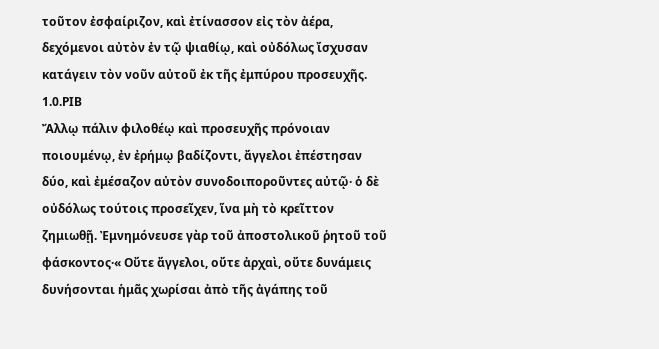τοῦτον ἐσφαίριζον, καὶ ἐτίνασσον εἰς τὸν ἀέρα, δεχόμενοι αὐτὸν ἐν τῷ ψιαθίῳ, καὶ οὐδόλως ἴσχυσαν κατάγειν τὸν νοῦν αὐτοῦ ἐκ τῆς ἐμπύρου προσευχῆς.
1.0.ΡΙΒ
Ἄλλῳ πάλιν φιλοθέῳ καὶ προσευχῆς πρόνοιαν ποιουμένῳ, ἐν ἐρήμῳ βαδίζοντι, ἄγγελοι ἐπέστησαν δύο, καὶ ἐμέσαζον αὐτὸν συνοδοιποροῦντες αὐτῷ· ὁ δὲ οὐδόλως τούτοις προσεῖχεν, ἵνα μὴ τὸ κρεῖττον ζημιωθῇ. Ἐμνημόνευσε γὰρ τοῦ ἀποστολικοῦ ῥητοῦ τοῦ φάσκοντος·« Οὔτε ἄγγελοι, οὔτε ἀρχαὶ, οὔτε δυνάμεις δυνήσονται ἡμᾶς χωρίσαι ἀπὸ τῆς ἀγάπης τοῦ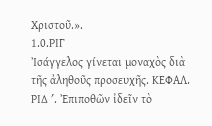Χριστοῦ.».
1.0.ΡΙΓ
Ἰσάγγελος γίνεται μοναχὸς διὰ τῆς ἀληθοῦς προσευχῆς. ΚΕΦΑΛ. ΡΙ∆ ʹ. Ἐπιποθῶν ἰδεῖν τὸ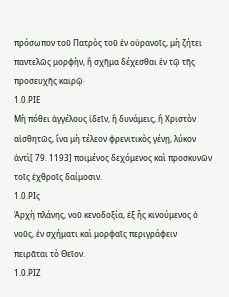πρόσωπον τοῦ Πατρὸς τοῦ ἐν οὐρανοῖς, μὴ ζήτει παντελῶς μορφὴν, ἢ σχῆμα δέχεσθαι ἐν τῷ τῆς προσευχῆς καιρῷ·
1.0.ΡΙΕ
Μὴ πόθει ἀγγέλους ἰδεῖν, ἢ δυνάμεις, ἢ Χριστὸν αἰσθητῶς, ἵνα μὴ τέλεον φρενιτικὸς γένῃ, λύκον ἀντὶ[ 79. 1193] ποιμένος δεχόμενος καὶ προσκυνῶν τοῖς ἐχθροῖς δαίμοσιν.
1.0.ΡΙς
Ἀρχὴ πλάνης, νοῦ κενοδοξία, ἐξ ἧς κινούμενος ὁ νοῦς, ἐν σχήματι καὶ μορφαῖς περιγράφειν πειρᾶται τὸ Θεῖον.
1.0.ΡΙΖ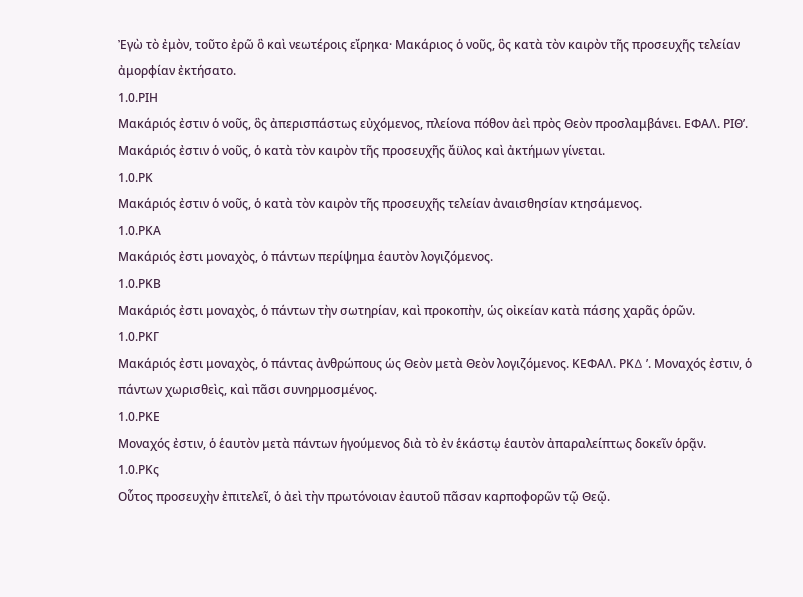Ἐγὼ τὸ ἐμὸν, τοῦτο ἐρῶ ὃ καὶ νεωτέροις εἴρηκα· Μακάριος ὁ νοῦς, ὃς κατὰ τὸν καιρὸν τῆς προσευχῆς τελείαν ἀμορφίαν ἐκτήσατο.
1.0.ΡΙΗ
Μακάριός ἐστιν ὁ νοῦς, ὃς ἀπερισπάστως εὐχόμενος, πλείονα πόθον ἀεὶ πρὸς Θεὸν προσλαμβάνει. ΕΦΑΛ. ΡΙΘʹ. Μακάριός ἐστιν ὁ νοῦς, ὁ κατὰ τὸν καιρὸν τῆς προσευχῆς ἄϋλος καὶ ἀκτήμων γίνεται.
1.0.ΡΚ
Μακάριός ἐστιν ὁ νοῦς, ὁ κατὰ τὸν καιρὸν τῆς προσευχῆς τελείαν ἀναισθησίαν κτησάμενος.
1.0.ΡΚΑ
Μακάριός ἐστι μοναχὸς, ὁ πάντων περίψημα ἑαυτὸν λογιζόμενος.
1.0.ΡΚΒ
Μακάριός ἐστι μοναχὸς, ὁ πάντων τὴν σωτηρίαν, καὶ προκοπὴν, ὡς οἰκείαν κατὰ πάσης χαρᾶς ὁρῶν.
1.0.ΡΚΓ
Μακάριός ἐστι μοναχὸς, ὁ πάντας ἀνθρώπους ὡς Θεὸν μετὰ Θεὸν λογιζόμενος. ΚΕΦΑΛ. ΡΚ∆ ʹ. Μοναχός ἐστιν, ὁ πάντων χωρισθεὶς, καὶ πᾶσι συνηρμοσμένος.
1.0.ΡΚΕ
Μοναχός ἐστιν, ὁ ἑαυτὸν μετὰ πάντων ἡγούμενος διὰ τὸ ἐν ἑκάστῳ ἑαυτὸν ἀπαραλείπτως δοκεῖν ὁρᾷν.
1.0.ΡΚς
Οὗτος προσευχὴν ἐπιτελεῖ, ὁ ἀεὶ τὴν πρωτόνοιαν ἐαυτοῦ πᾶσαν καρποφορῶν τῷ Θεῷ.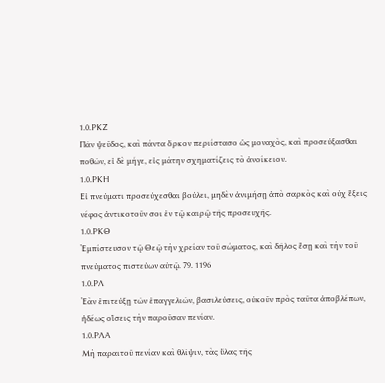1.0.ΡΚΖ
Πᾶν ψεῦδος, καὶ πάντα ὅρκον περιίστασο ὡς μοναχὸς, καὶ προσεύξασθαι ποθῶν, εἰ δὲ μήγε, εἰς μάτην σχηματίζεις τὸ ἀνοίκειον.
1.0.ΡΚΗ
Εἰ πνεύματι προσεύχεσθαι βούλει, μηδὲν ἀνιμήσῃ ἀπὸ σαρκὸς καὶ οὐχ ἕξεις νέφος ἀντικοτοῦν σοι ἐν τῷ καιρῷ τῆς προσευχῆς.
1.0.ΡΚΘ
Ἐμπίστευσον τῷ Θεῷ τὴν χρείαν τοῦ σώματος, καὶ δῆλος ἔσῃ καὶ τὴν τοῦ πνεύματος πιστεύων αὐτῷ. 79. 1196
1.0.ΡΛ
Ἐὰν ἐπιτεύξῃ τῶν ἐπαγγελιῶν, βασιλεύσεις, οὐκοῦν πρὸς ταῦτα ἀποβλέπων, ἡδέως οἴσεις τὴν παροῦσαν πενίαν.
1.0.ΡΛΑ
Μὴ παραιτοῦ πενίαν καὶ θλῖψιν, τὰς ὕλας τῆς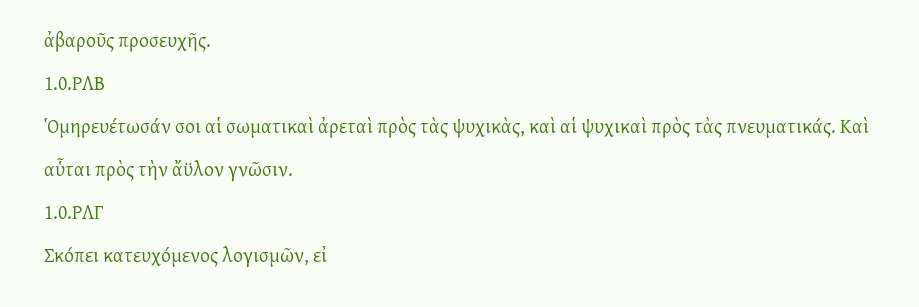ἀβαροῦς προσευχῆς.
1.0.ΡΛΒ
Ὁμηρευέτωσάν σοι αἱ σωματικαὶ ἀρεταὶ πρὸς τὰς ψυχικὰς, καὶ αἱ ψυχικαὶ πρὸς τὰς πνευματικάς. Καὶ αὗται πρὸς τὴν ἄϋλον γνῶσιν.
1.0.ΡΛΓ
Σκόπει κατευχόμενος λογισμῶν, εἰ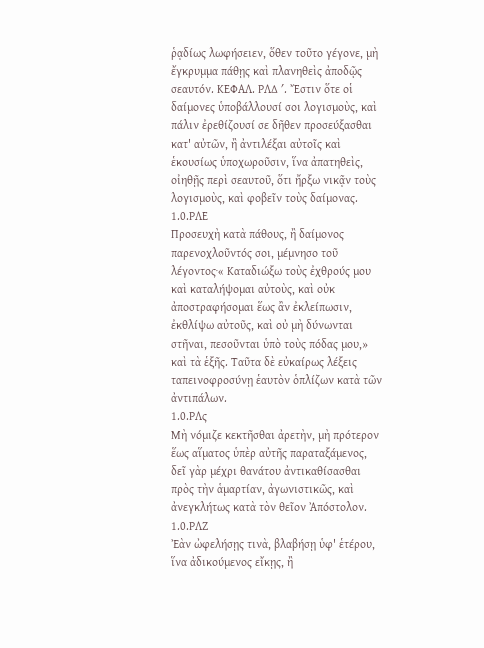ῥᾳδίως λωφήσειεν, ὅθεν τοῦτο γέγονε, μὴ ἔγκρυμμα πάθῃς καὶ πλανηθεὶς ἀποδῷς σεαυτόν. ΚΕΦΑΛ. ΡΛ∆ ʹ. Ἔστιν ὅτε οἱ δαίμονες ὑποβάλλουσί σοι λογισμοὺς, καὶ πάλιν ἐρεθίζουσί σε δῆθεν προσεύξασθαι κατ' αὐτῶν, ἢ ἀντιλέξαι αὐτοῖς καὶ ἑκουσίως ὑποχωροῦσιν, ἵνα ἀπατηθεὶς, οἰηθῇς περὶ σεαυτοῦ, ὅτι ἤρξω νικᾷν τοὺς λογισμοὺς, καὶ φοβεῖν τοὺς δαίμονας.
1.0.ΡΛΕ
Προσευχὴ κατὰ πάθους, ἢ δαίμονος παρενοχλοῦντός σοι, μέμνησο τοῦ λέγοντος·« Καταδιώξω τοὺς ἐχθρούς μου καὶ καταλήψομαι αὐτοὺς, καὶ οὐκ ἀποστραφήσομαι ἕως ἂν ἐκλείπωσιν, ἐκθλίψω αὐτοῦς, καὶ οὐ μὴ δύνωνται στῆναι, πεσοῦνται ὑπὸ τοὺς πόδας μου,» καὶ τὰ ἑξῆς. Ταῦτα δὲ εὐκαίρως λέξεις ταπεινοφροσύνῃ ἑαυτὸν ὁπλίζων κατὰ τῶν ἀντιπάλων.
1.0.ΡΛς
Μὴ νόμιζε κεκτῆσθαι ἀρετὴν, μὴ πρότερον ἕως αἵματος ὑπὲρ αὐτῆς παραταξάμενος, δεῖ γὰρ μέχρι θανάτου ἀντικαθίσασθαι πρὸς τὴν ἁμαρτίαν, ἀγωνιστικῶς, καὶ ἀνεγκλήτως κατὰ τὸν θεῖον Ἀπόστολον.
1.0.ΡΛΖ
Ἐὰν ὠφελήσῃς τινὰ, βλαβήσῃ ὑφ' ἑτέρου, ἵνα ἀδικούμενος εἴκῃς, ἢ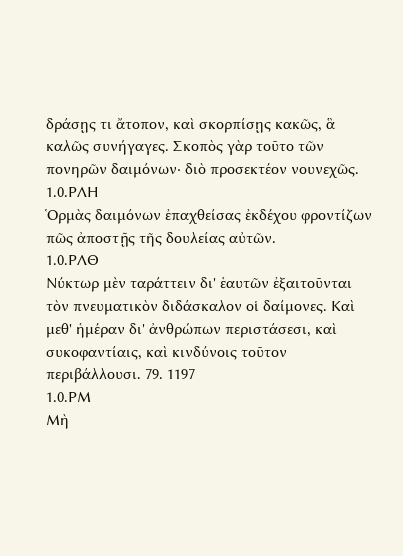δράσῃς τι ἄτοπον, καὶ σκορπίσῃς κακῶς, ἃ καλῶς συνήγαγες. Σκοπὸς γὰρ τοῦτο τῶν πονηρῶν δαιμόνων· διὸ προσεκτέον νουνεχῶς.
1.0.ΡΛΗ
Ὁρμὰς δαιμόνων ἐπαχθείσας ἐκδέχου φροντίζων πῶς ἀποστῇς τῆς δουλείας αὐτῶν.
1.0.ΡΛΘ
Νύκτωρ μὲν ταράττειν δι' ἑαυτῶν ἐξαιτοῦνται τὸν πνευματικὸν διδάσκαλον οἱ δαίμονες. Καὶ μεθ' ἡμέραν δι' ἀνθρώπων περιστάσεσι, καὶ συκοφαντίαις, καὶ κινδύνοις τοῦτον περιβάλλουσι. 79. 1197
1.0.ΡΜ
Μὴ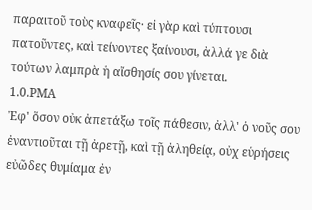παραιτοῦ τοὺς κναφεῖς· εἰ γὰρ καὶ τύπτουσι πατοῦντες, καὶ τείνοντες ξαίνουσι, ἀλλά γε διὰ τούτων λαμπρὰ ἡ αἴσθησίς σου γίνεται.
1.0.ΡΜΑ
Ἐφ' ὅσον οὐκ ἀπετάξω τοῖς πάθεσιν, ἀλλ' ὁ νοῦς σου ἐναντιοῦται τῇ ἀρετῇ, καὶ τῇ ἀληθείᾳ, οὐχ εὑρήσεις εὐῶδες θυμίαμα ἐν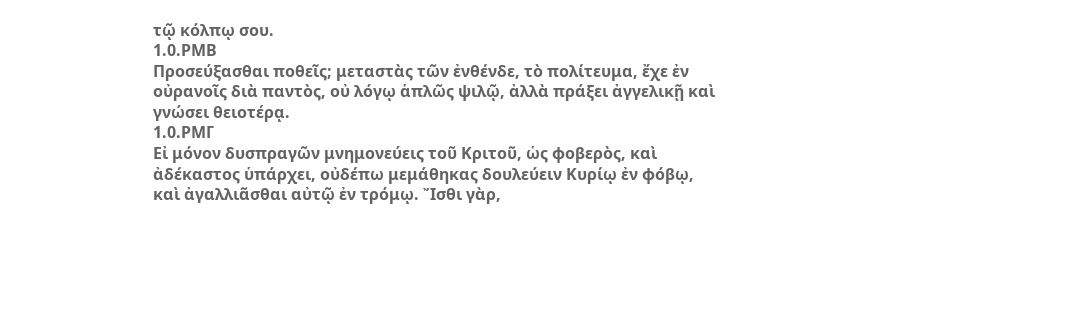τῷ κόλπῳ σου.
1.0.ΡΜΒ
Προσεύξασθαι ποθεῖς; μεταστὰς τῶν ἐνθένδε, τὸ πολίτευμα, ἔχε ἐν οὐρανοῖς διὰ παντὸς, οὐ λόγῳ ἁπλῶς ψιλῷ, ἀλλὰ πράξει ἀγγελικῇ καὶ γνώσει θειοτέρᾳ.
1.0.ΡΜΓ
Εἰ μόνον δυσπραγῶν μνημονεύεις τοῦ Κριτοῦ, ὡς φοβερὸς, καὶ ἀδέκαστος ὑπάρχει, οὐδέπω μεμάθηκας δουλεύειν Κυρίῳ ἐν φόβῳ, καὶ ἀγαλλιᾶσθαι αὐτῷ ἐν τρόμῳ. Ἴσθι γὰρ,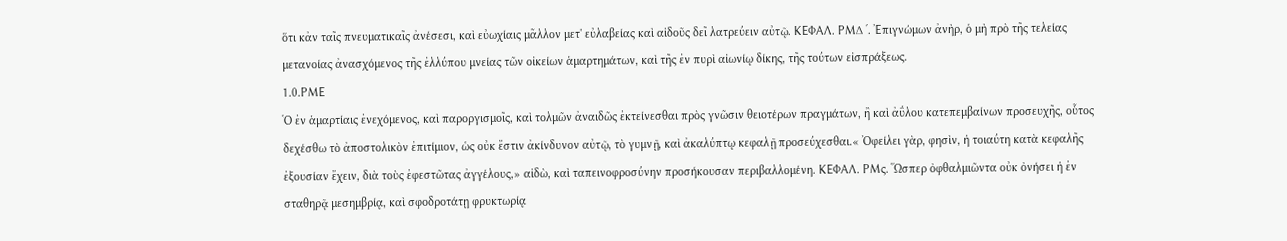ὅτι κἀν ταῖς πνευματικαῖς ἀνέσεσι, καὶ εὐωχίαις μᾶλλον μετ' εὐλαβείας καὶ αἰδοῦς δεῖ λατρεύειν αὐτῷ. ΚΕΦΑΛ. ΡΜ∆ ʹ. Ἐπιγνώμων ἀνὴρ, ὁ μὴ πρὸ τῆς τελείας μετανοίας ἀνασχόμενος τῆς ἐλλύπου μνείας τῶν οἰκείων ἁμαρτημάτων, καὶ τῆς ἐν πυρὶ αἰωνίῳ δίκης, τῆς τούτων εἰσπράξεως.
1.0.ΡΜΕ
Ὁ ἐν ἁμαρτίαις ἐνεχόμενος, καὶ παροργισμοῖς, καὶ τολμῶν ἀναιδῶς ἐκτείνεσθαι πρὸς γνῶσιν θειοτέρων πραγμάτων, ἢ καὶ ἀΰλου κατεπεμβαίνων προσευχῆς, οὗτος δεχέσθω τὸ ἀποστολικὸν ἐπιτίμιον, ὡς οὐκ ἔστιν ἀκίνδυνον αὐτῷ, τὸ γυμνῇ, καὶ ἀκαλύπτῳ κεφαλῇ προσεύχεσθαι.« Ὀφείλει γὰρ, φησὶν, ἡ τοιαύτη κατὰ κεφαλῆς ἐξουσίαν ἔχειν, διὰ τοὺς ἐφεστῶτας ἀγγέλους,» αἰδὼ, καὶ ταπεινοφροσύνην προσήκουσαν περιβαλλομένη. ΚΕΦΑΛ. ΡΜς. Ὥσπερ ὀφθαλμιῶντα οὐκ ὀνήσει ἡ ἐν σταθηρᾷ μεσημβρίᾳ, καὶ σφοδροτάτῃ φρυκτωρίᾳ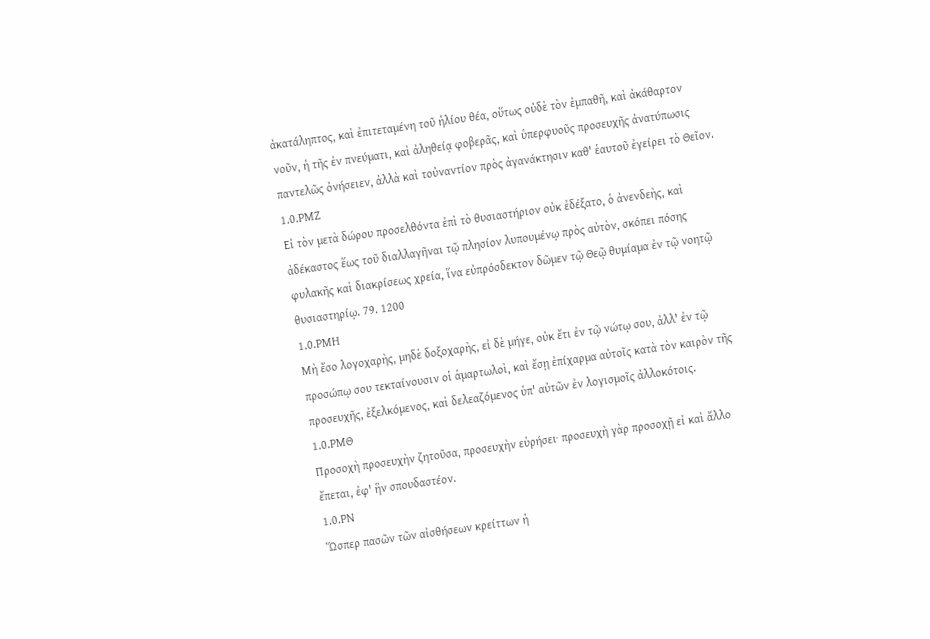ἀκατάληπτος, καὶ ἐπιτεταμένη τοῦ ἡλίου θέα, οὕτως οὐδὲ τὸν ἐμπαθῆ, καὶ ἀκάθαρτον νοῦν, ἡ τῆς ἐν πνεύματι, καὶ ἀληθείᾳ φοβερᾶς, καὶ ὑπερφυοῦς προσευχῆς ἀνατύπωσις παντελῶς ὀνήσειεν, ἀλλὰ καὶ τοὐναντίον πρὸς ἀγανάκτησιν καθ' ἑαυτοῦ ἐγείρει τὸ Θεῖον.
1.0.ΡΜΖ
Εἰ τὸν μετὰ δώρου προσελθόντα ἐπὶ τὸ θυσιαστήριον οὐκ ἐδέξατο, ὁ ἀνενδεὴς, καὶ ἀδέκαστος ἕως τοῦ διαλλαγῆναι τῷ πλησίον λυπουμένῳ πρὸς αὐτὸν, σκόπει πόσης φυλακῆς καὶ διακρίσεως χρεία, ἵνα εὐπρόσδεκτον δῶμεν τῷ Θεῷ θυμίαμα ἐν τῷ νοητῷ θυσιαστηρίῳ. 79. 1200
1.0.ΡΜΗ
Μὴ ἔσο λογοχαρὴς, μηδὲ δοξοχαρὴς, εἰ δὲ μήγε, οὐκ ἔτι ἐν τῷ νώτῳ σου, ἀλλ' ἐν τῷ προσώπῳ σου τεκταίνουσιν οἱ ἁμαρτωλοὶ, καὶ ἔσῃ ἐπίχαρμα αὐτοῖς κατὰ τὸν καιρὸν τῆς προσευχῆς, ἐξελκόμενος, καὶ δελεαζόμενος ὑπ' αὐτῶν ἐν λογισμοῖς ἀλλοκότοις.
1.0.ΡΜΘ
Προσοχὴ προσευχὴν ζητοῦσα, προσευχὴν εὑρήσει· προσευχὴ γὰρ προσοχῇ εἰ καὶ ἄλλο ἔπεται, ἐφ' ἣν σπουδαστέον.
1.0.ΡΝ
Ὥσπερ πασῶν τῶν αἰσθήσεων κρείττων ἡ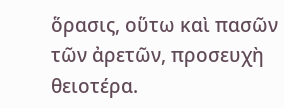ὅρασις, οὕτω καὶ πασῶν τῶν ἀρετῶν, προσευχὴ θειοτέρα.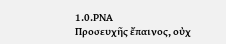1.0.ΡΝΑ
Προσευχῆς ἔπαινος, οὐχ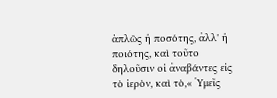ἁπλῶς ἡ ποσότης, ἀλλ' ἡ ποιότης, καὶ τοῦτο δηλοῦσιν οἱ ἀναβάντες εἰς τὸ ἱερὸν, καὶ τὸ,« Ὑμεῖς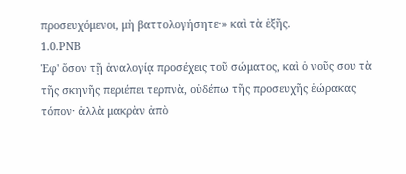προσευχόμενοι, μὴ βαττολογήσητε·» καὶ τὰ ἑξῆς.
1.0.ΡΝΒ
Ἐφ' ὅσον τῇ ἀναλογίᾳ προσέχεις τοῦ σώματος, καὶ ὁ νοῦς σου τὰ τῆς σκηνῆς περιέπει τερπνὰ, οὐδέπω τῆς προσευχῆς ἑώρακας τόπον· ἀλλὰ μακρὰν ἀπὸ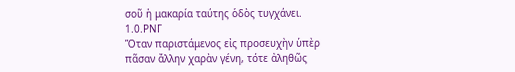σοῦ ἡ μακαρία ταύτης ὁδὸς τυγχάνει.
1.0.ΡΝΓ
Ὅταν παριστάμενος εἰς προσευχὴν ὑπὲρ πᾶσαν ἄλλην χαρὰν γένη, τότε ἀληθῶς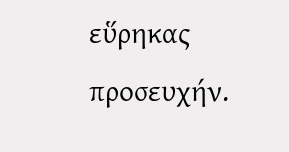εὕρηκας προσευχήν.